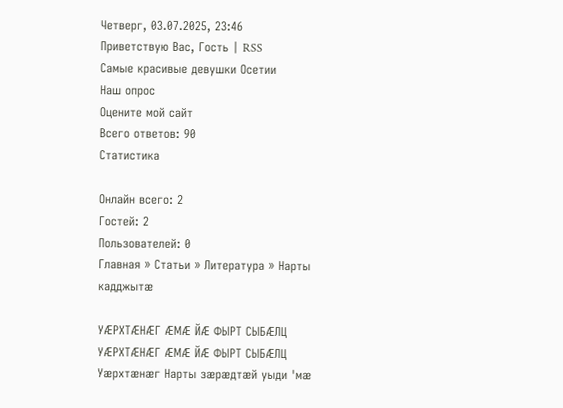Четверг, 03.07.2025, 23:46
Приветствую Вас, Гость | RSS
Самые красивые девушки Осетии
Наш опрос
Оцените мой сайт
Всего ответов: 90
Статистика

Онлайн всего: 2
Гостей: 2
Пользователей: 0
Главная » Статьи » Литература » Нарты кадджытæ

УÆРХТÆНÆГ ÆМÆ ЙÆ ФЫРТ СЫБÆЛЦ
УÆРХТÆНÆГ ÆМÆ ЙÆ ФЫРТ СЫБÆЛЦ
Уæрхтæнæг Нарты зæрæдтæй уыди 'мæ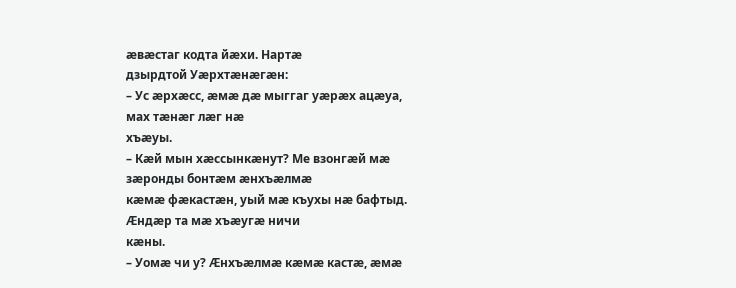æвæстаг кодта йæхи. Нартæ
дзырдтой Уæрхтæнæгæн:
– Ус æрхæсс, æмæ дæ мыггаг уæрæх ацæуа, мах тæнæг лæг нæ
хъæуы.
– Кæй мын хæссынкæнут? Ме взонгæй мæ зæронды бонтæм æнхъæлмæ
кæмæ фæкастæн, уый мæ къухы нæ бафтыд. Æндæр та мæ хъæугæ ничи
кæны.
– Уомæ чи у? Æнхъæлмæ кæмæ кастæ, æмæ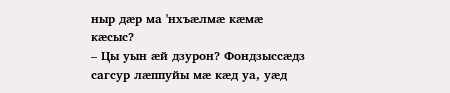ныр дæр ма 'нхъæлмæ кæмæ
кæсыс?
– Цы уын æй дзурон? Фондзыссæдз сагсур лæппуйы мæ кæд уа, уæд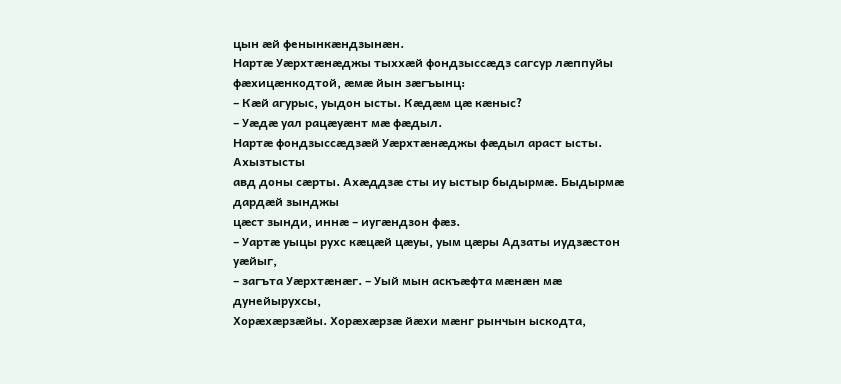цын æй фенынкæндзынæн.
Нартæ Уæрхтæнæджы тыххæй фондзыссæдз сагсур лæппуйы
фæхицæнкодтой, æмæ йын зæгъынц:
– Кæй агурыс, уыдон ысты. Кæдæм цæ кæныс?
– Уæдæ уал рацæуæнт мæ фæдыл.
Нартæ фондзыссæдзæй Уæрхтæнæджы фæдыл араст ысты. Ахызтысты
авд доны сæрты. Ахæддзæ сты иу ыстыр быдырмæ. Быдырмæ дардæй зынджы
цæст зынди, иннæ – иугæндзон фæз.
– Уартæ уыцы рухс кæцæй цæуы, уым цæры Адзаты иудзæстон уæйыг,
– загъта Уæрхтæнæг. – Уый мын аскъæфта мæнæн мæ дунейырухсы,
Хорæхæрзæйы. Хорæхæрзæ йæхи мæнг рынчын ыскодта,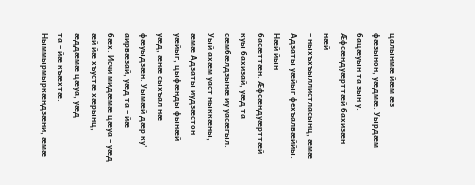цалынмæ йæм æз
фæзынон, уæдмæ. Уырдæм бацæуын та зын у. Æфсæндуæрттæй бахизæн нæй
– ныхъхъыллистласынц, æмæ Адзаты уæйыг фехъалвæййы. Нæй йын
басæттæн. Æфсæндуæрттæй куы бахизай, уæд та сæмбæлдзынæ иу уасæгыл.
Уый ахæм уаст ныккæны, æмæ Адзаты иудзæстон уæйыг, цыфæнды фынæй
уæд, æнæ сыхъал нæ фæуыдзæн. Уымæй дæр ку' аирвæзай, уæд та – йæ
бæх. Исчи мидæмæ цæуа – уæд æй йæ хъустæ хæрынц, æддæмæ цæуа, уæд
та – йæ къæхтæ. Ныммырмыркæндзæни, æмæ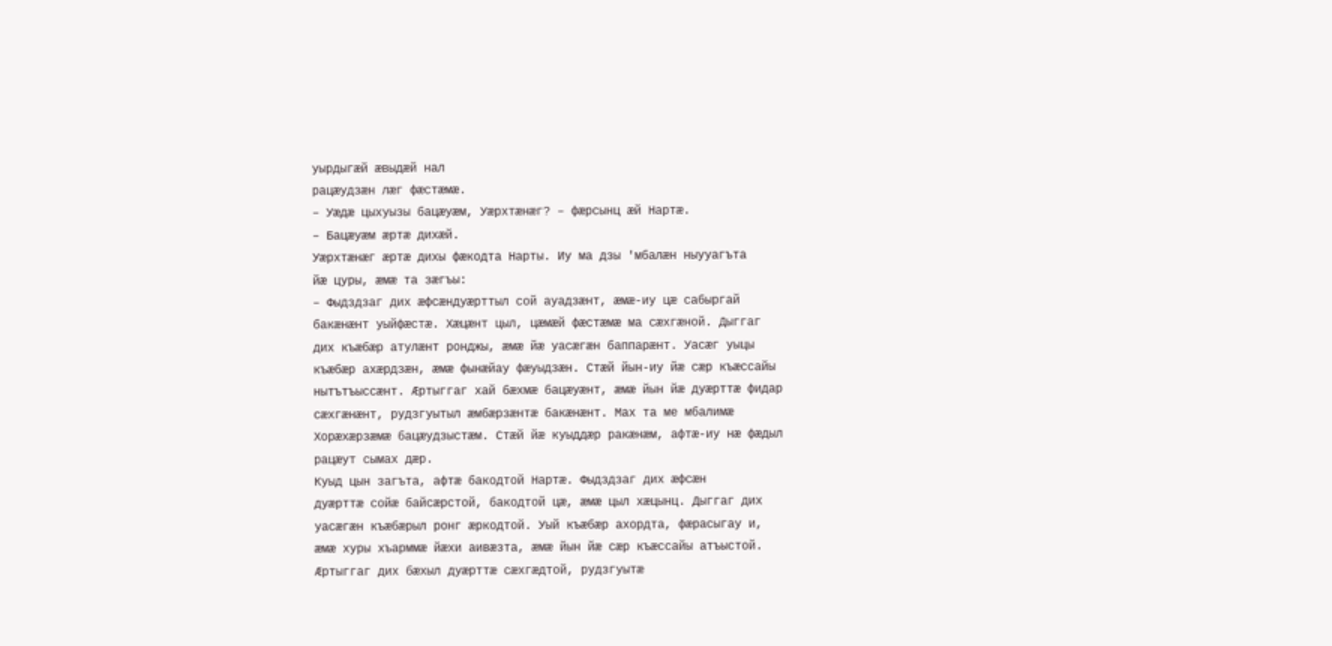уырдыгæй æвыдæй нал
рацæудзæн лæг фæстæмæ.
– Уæдæ цыхуызы бацæуæм, Уæрхтæнæг? – фæрсынц æй Нартæ.
– Бацæуæм æртæ дихæй.
Уæрхтæнæг æртæ дихы фæкодта Нарты. Иу ма дзы 'мбалæн ныууагъта
йæ цуры, æмæ та зæгъы:
– Фыдздзаг дих æфсæндуæрттыл сой ауадзæнт, æмæ-иу цæ сабыргай
бакæнæнт уыйфæстæ. Хæцæнт цыл, цæмæй фæстæмæ ма сæхгæной. Дыггаг
дих къæбæр атулæнт ронджы, æмæ йæ уасæгæн баппарæнт. Уасæг уыцы
къæбæр ахæрдзæн, æмæ фынæйау фæуыдзæн. Стæй йын-иу йæ сæр къæссайы
нытътъыссæнт. Æртыггаг хай бæхмæ бацæуæнт, æмæ йын йæ дуæрттæ фидар
сæхгæнæнт, рудзгуытыл æмбæрзæнтæ бакæнæнт. Мах та ме мбалимæ
Хорæхæрзæмæ бацæудзыстæм. Стæй йæ куыддæр ракæнæм, афтæ-иу нæ фæдыл
рацæут сымах дæр.
Куыд цын загъта, афтæ бакодтой Нартæ. Фыдздзаг дих æфсæн
дуæрттæ сойæ байсæрстой, бакодтой цæ, æмæ цыл хæцынц. Дыггаг дих
уасæгæн къæбæрыл ронг æркодтой. Уый къæбæр ахордта, фæрасыгау и,
æмæ хуры хъарммæ йæхи аивæзта, æмæ йын йæ сæр къæссайы атъыстой.
Æртыггаг дих бæхыл дуæрттæ сæхгæдтой, рудзгуытæ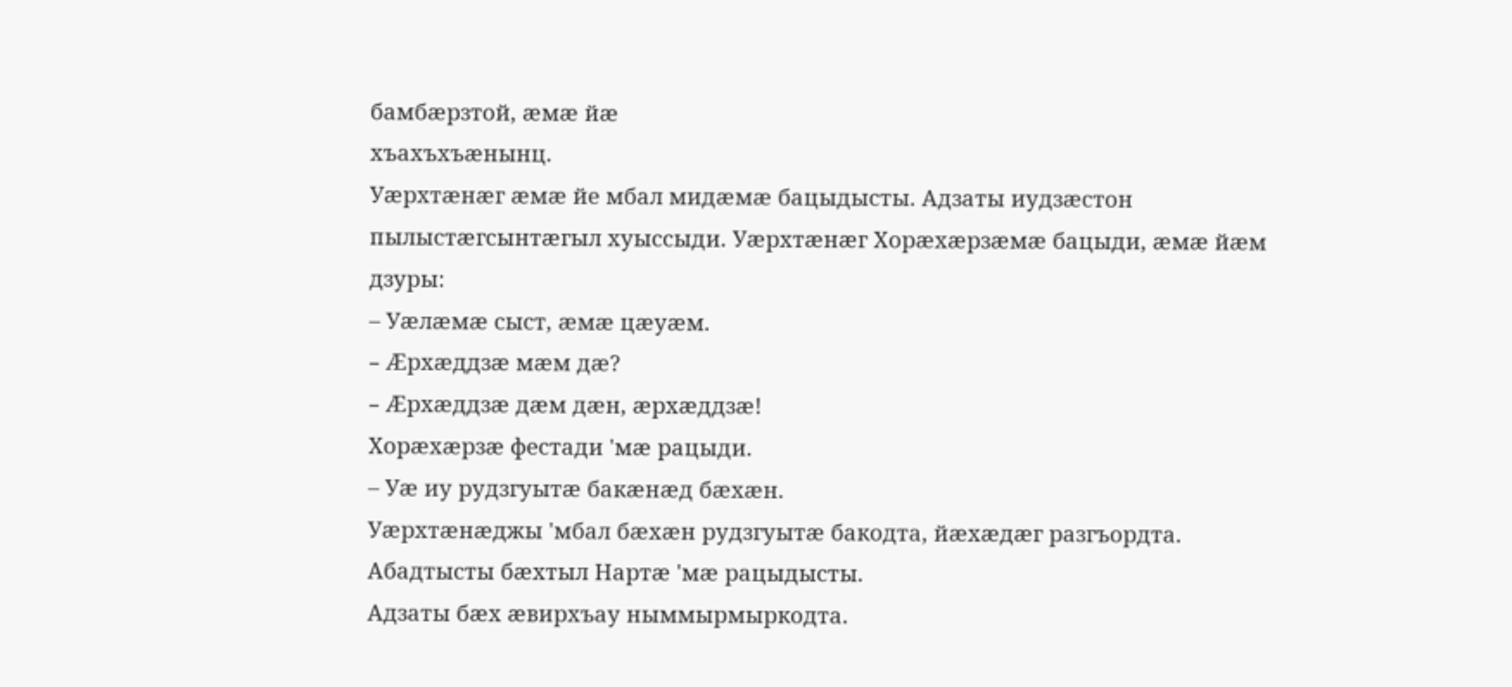бамбæрзтой, æмæ йæ
хъахъхъæнынц.
Уæрхтæнæг æмæ йе мбал мидæмæ бацыдысты. Адзаты иудзæстон
пылыстæгсынтæгыл хуыссыди. Уæрхтæнæг Хорæхæрзæмæ бацыди, æмæ йæм
дзуры:
– Уæлæмæ сыст, æмæ цæуæм.
– Æрхæддзæ мæм дæ?
– Æрхæддзæ дæм дæн, æрхæддзæ!
Хорæхæрзæ фестади 'мæ рацыди.
– Уæ иу рудзгуытæ бакæнæд бæхæн.
Уæрхтæнæджы 'мбал бæхæн рудзгуытæ бакодта, йæхæдæг разгъордта.
Абадтысты бæхтыл Нартæ 'мæ рацыдысты.
Адзаты бæх æвирхъау ныммырмыркодта.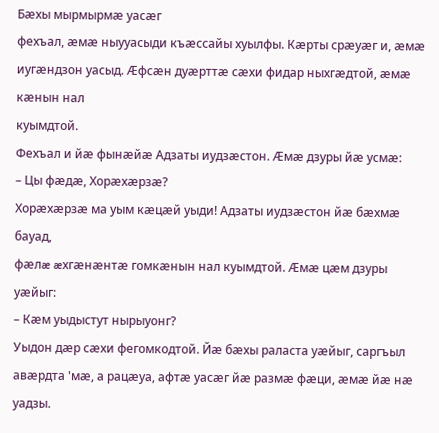Бæхы мырмырмæ уасæг
фехъал, æмæ ныууасыди къæссайы хуылфы. Кæрты срæуæг и, æмæ
иугæндзон уасыд. Æфсæн дуæрттæ сæхи фидар ныхгæдтой, æмæ кæнын нал
куымдтой.
Фехъал и йæ фынæйæ Адзаты иудзæстон. Æмæ дзуры йæ усмæ:
– Цы фæдæ, Хорæхæрзæ?
Хорæхæрзæ ма уым кæцæй уыди! Адзаты иудзæстон йæ бæхмæ бауад,
фæлæ æхгæнæнтæ гомкæнын нал куымдтой. Æмæ цæм дзуры уæйыг:
– Кæм уыдыстут нырыуонг?
Уыдон дæр сæхи фегомкодтой. Йæ бæхы раласта уæйыг, саргъыл
авæрдта 'мæ, а рацæуа, афтæ уасæг йæ размæ фæци, æмæ йæ нæ уадзы.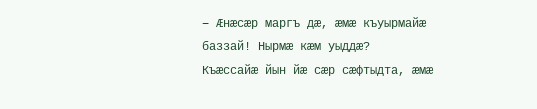– Æнæсæр маргъ дæ, æмæ къуырмайæ баззай! Нырмæ кæм уыддæ?
Къæссайæ йын йæ сæр сæфтыдта, æмæ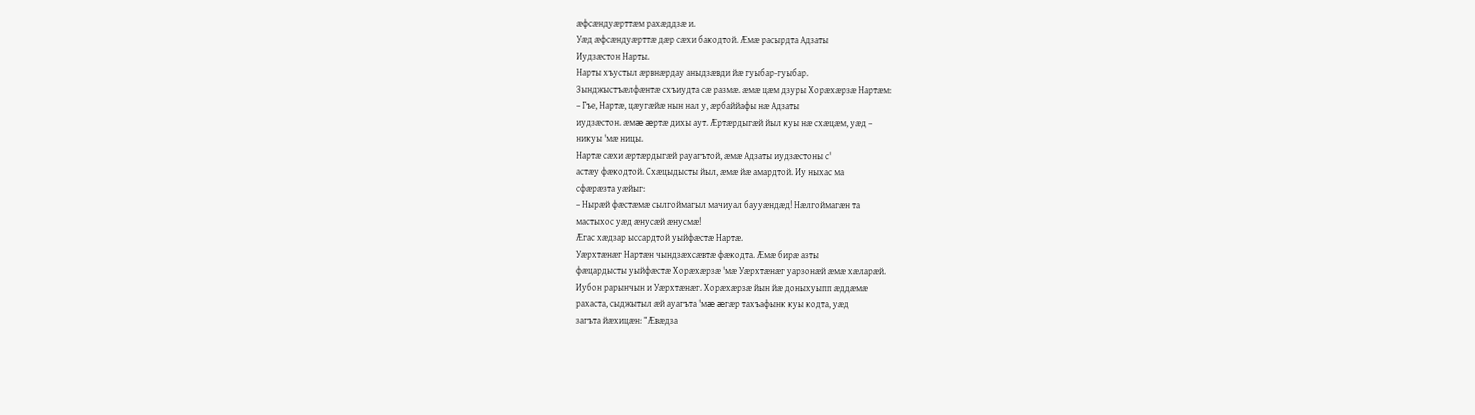æфсæндуæрттæм рахæддзæ и.
Уæд æфсæндуæрттæ дæр сæхи бакодтой. Æмæ расырдта Адзаты
Иудзæстон Нарты.
Нарты хъустыл æрвнæрдау аныдзæвди йæ гуыбар-гуыбар.
Зынджыстъæлфæнтæ схъиудта сæ размæ. æмæ цæм дзуры Хорæхæрзæ Нартæм:
– Гъе, Нартæ, цæугæйæ нын нал у, æрбаййафы нæ Адзаты
иудзæстон. æмæ æртæ дихы аут. Æртæрдыгæй йыл куы нæ схæцæм, уæд –
никуы 'мæ ницы.
Нартæ сæхи æртæрдыгæй рауагътой, æмæ Адзаты иудзæстоны с'
астæу фæкодтой. Схæцыдысты йыл, æмæ йæ амардтой. Иу ныхас ма
сфæрæзта уæйыг:
– Нырæй фæстæмæ сылгоймагыл мачиуал баууæндæд! Нæлгоймагæн та
мастыхос уæд æнусæй æнусмæ!
Æгас хæдзар ыссардтой уыйфæстæ Нартæ.
Уæрхтæнæг Нартæн чындзæхсæвтæ фæкодта. Æмæ бирæ азты
фæцардысты уыйфæстæ Хорæхæрзæ 'мæ Уæрхтæнæг уарзонæй æмæ хæларæй.
Иубон рарынчын и Уæрхтæнæг. Хорæхæрзæ йын йæ доныхуыпп æддæмæ
рахаста, сыджытыл æй ауагъта 'мæ æгæр тахъафынк куы кодта, уæд
загъта йæхицæн: "Æвæдза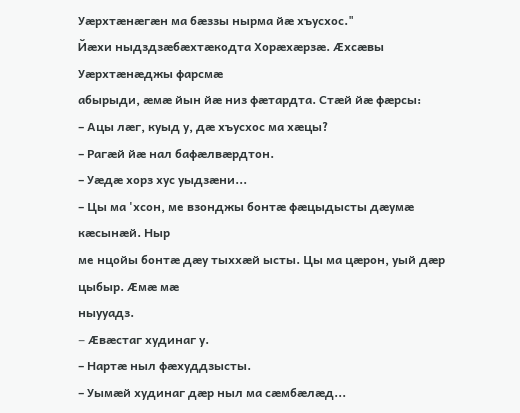Уæрхтæнæгæн ма бæззы нырма йæ хъусхос."
Йæхи ныдздзæбæхтæкодта Хорæхæрзæ. Æхсæвы Уæрхтæнæджы фарсмæ
абырыди, æмæ йын йæ низ фæтардта. Стæй йæ фæрсы:
– Ацы лæг, куыд у, дæ хъусхос ма хæцы?
– Рагæй йæ нал бафæлвæрдтон.
– Уæдæ хорз хус уыдзæни...
– Цы ма 'хсон, ме взонджы бонтæ фæцыдысты дæумæ кæсынæй. Ныр
ме нцойы бонтæ дæу тыххæй ысты. Цы ма цæрон, уый дæр цыбыр. Æмæ мæ
ныууадз.
– Æвæстаг худинаг у.
– Нартæ ныл фæхуддзысты.
– Уымæй худинаг дæр ныл ма сæмбæлæд...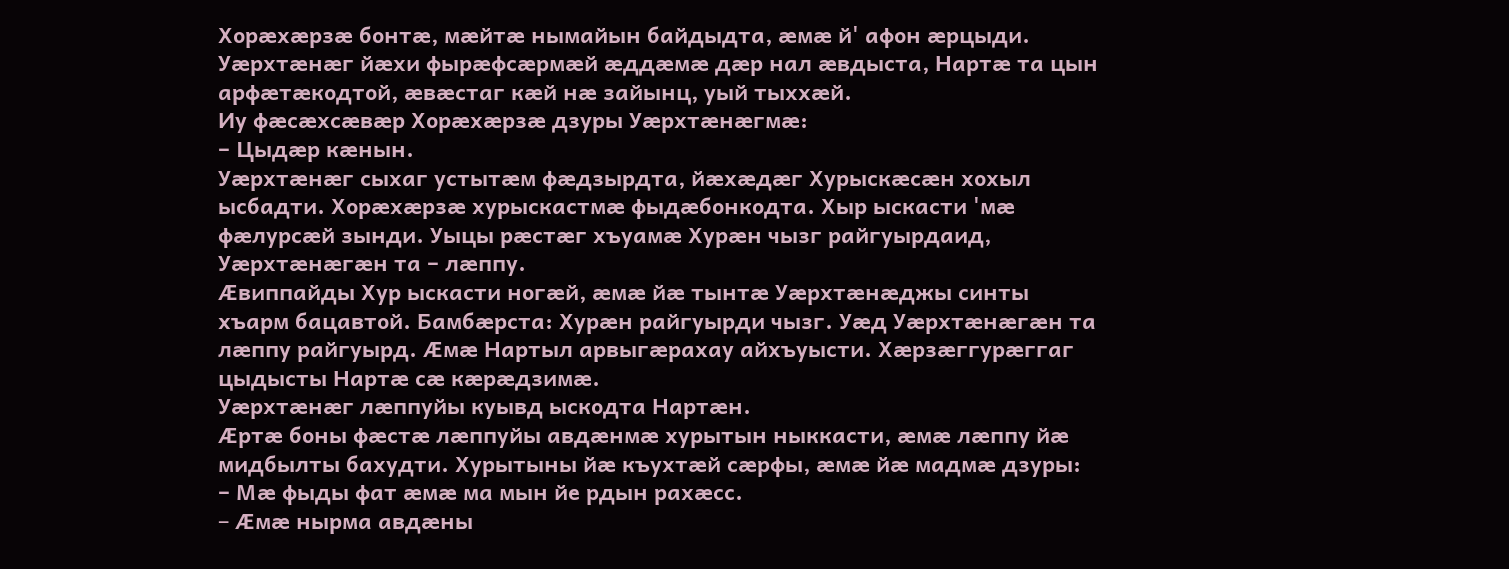Хорæхæрзæ бонтæ, мæйтæ нымайын байдыдта, æмæ й' афон æрцыди.
Уæрхтæнæг йæхи фырæфсæрмæй æддæмæ дæр нал æвдыста, Нартæ та цын
арфæтæкодтой, æвæстаг кæй нæ зайынц, уый тыххæй.
Иу фæсæхсæвæр Хорæхæрзæ дзуры Уæрхтæнæгмæ:
– Цыдæр кæнын.
Уæрхтæнæг сыхаг устытæм фæдзырдта, йæхæдæг Хурыскæсæн хохыл
ысбадти. Хорæхæрзæ хурыскастмæ фыдæбонкодта. Хыр ыскасти 'мæ
фæлурсæй зынди. Уыцы рæстæг хъуамæ Хурæн чызг райгуырдаид,
Уæрхтæнæгæн та – лæппу.
Æвиппайды Хур ыскасти ногæй, æмæ йæ тынтæ Уæрхтæнæджы синты
хъарм бацавтой. Бамбæрста: Хурæн райгуырди чызг. Уæд Уæрхтæнæгæн та
лæппу райгуырд. Æмæ Нартыл арвыгæрахау айхъуысти. Хæрзæггурæггаг
цыдысты Нартæ сæ кæрæдзимæ.
Уæрхтæнæг лæппуйы куывд ыскодта Нартæн.
Æртæ боны фæстæ лæппуйы авдæнмæ хурытын ныккасти, æмæ лæппу йæ
мидбылты бахудти. Хурытыны йæ къухтæй сæрфы, æмæ йæ мадмæ дзуры:
– Мæ фыды фат æмæ ма мын йе рдын рахæсс.
– Æмæ нырма авдæны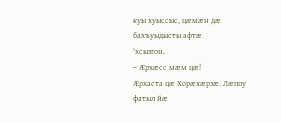куы хуыссыс, цæмæн дæ бахъуыдысты афтæ
'хсызгон.
– Æрхæсс мæм цæ!
Æрхаста цæ Хорæхæрзæ. Лæппу фатыл йæ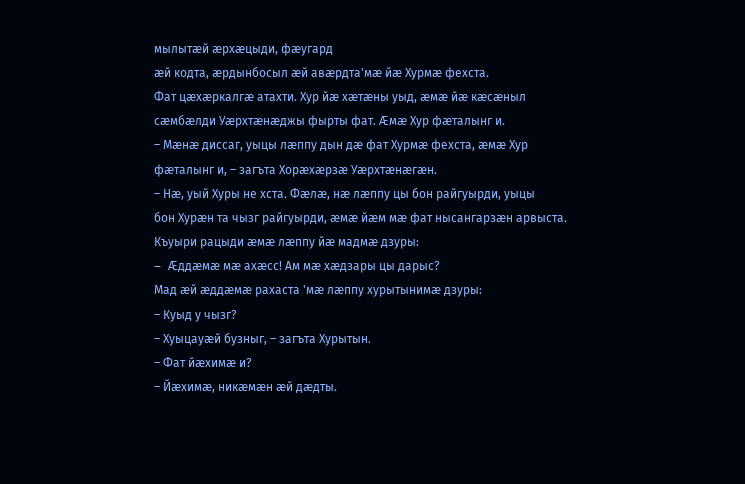мылытæй æрхæцыди, фæугард
æй кодта, æрдынбосыл æй авæрдта'мæ йæ Хурмæ фехста.
Фат цæхæркалгæ атахти. Хур йæ хæтæны уыд, æмæ йæ кæсæныл
сæмбæлди Уæрхтæнæджы фырты фат. Æмæ Хур фæталынг и.
– Мæнæ диссаг, уыцы лæппу дын дæ фат Хурмæ фехста, æмæ Хур
фæталынг и, – загъта Хорæхæрзæ Уæрхтæнæгæн.
– Нæ, уый Хуры не хста. Фæлæ, нæ лæппу цы бон райгуырди, уыцы
бон Хурæн та чызг райгуырди, æмæ йæм мæ фат нысангарзæн арвыста.
Къуыри рацыди æмæ лæппу йæ мадмæ дзуры:
– Æддæмæ мæ ахæсс! Ам мæ хæдзары цы дарыс?
Мад æй æддæмæ рахаста 'мæ лæппу хурытынимæ дзуры:
– Куыд у чызг?
– Хуыцауæй бузныг, – загъта Хурытын.
– Фат йæхимæ и?
– Йæхимæ, никæмæн æй дæдты.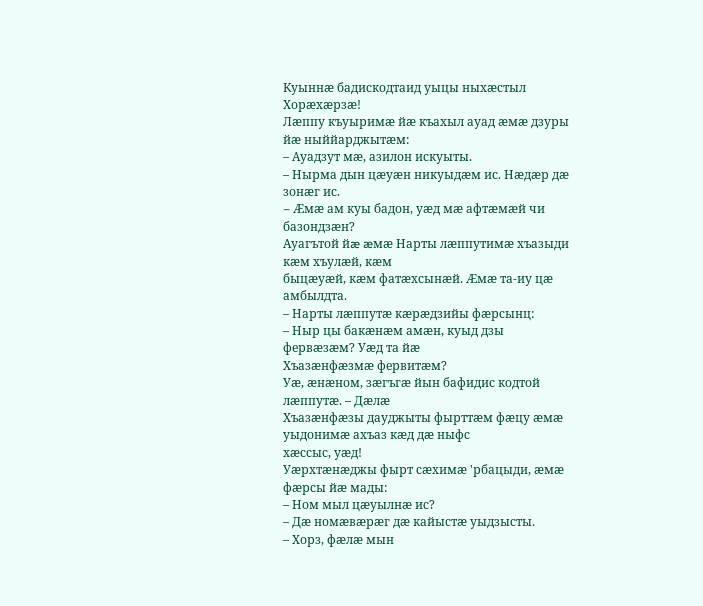Куыннæ бадискодтаид уыцы ныхæстыл Хорæхæрзæ!
Лæппу къуыримæ йæ къахыл ауад æмæ дзуры йæ ныййарджытæм:
– Ауадзут мæ, азилон искуыты.
– Нырма дын цæуæн никуыдæм ис. Нæдæр дæ зонæг ис.
– Æмæ ам куы бадон, уæд мæ афтæмæй чи базондзæн?
Ауагътой йæ æмæ Нарты лæппутимæ хъазыди кæм хъулæй, кæм
быцæуæй, кæм фатæхсынæй. Æмæ та-иу цæ амбылдта.
– Нарты лæппутæ кæрæдзийы фæрсынц:
– Ныр цы бакæнæм амæн, куыд дзы фервæзæм? Уæд та йæ
Хъазæнфæзмæ фервитæм?
Уæ, æнæном, зæгъгæ йын бафидис кодтой лæппутæ. – Дæлæ
Хъазæнфæзы дауджыты фырттæм фæцу æмæ уыдонимæ ахъаз кæд дæ ныфс
хæссыс, уæд!
Уæрхтæнæджы фырт сæхимæ 'рбацыди, æмæ фæрсы йæ мады:
– Ном мыл цæуылнæ ис?
– Дæ номæвæрæг дæ кайыстæ уыдзысты.
– Хорз, фæлæ мын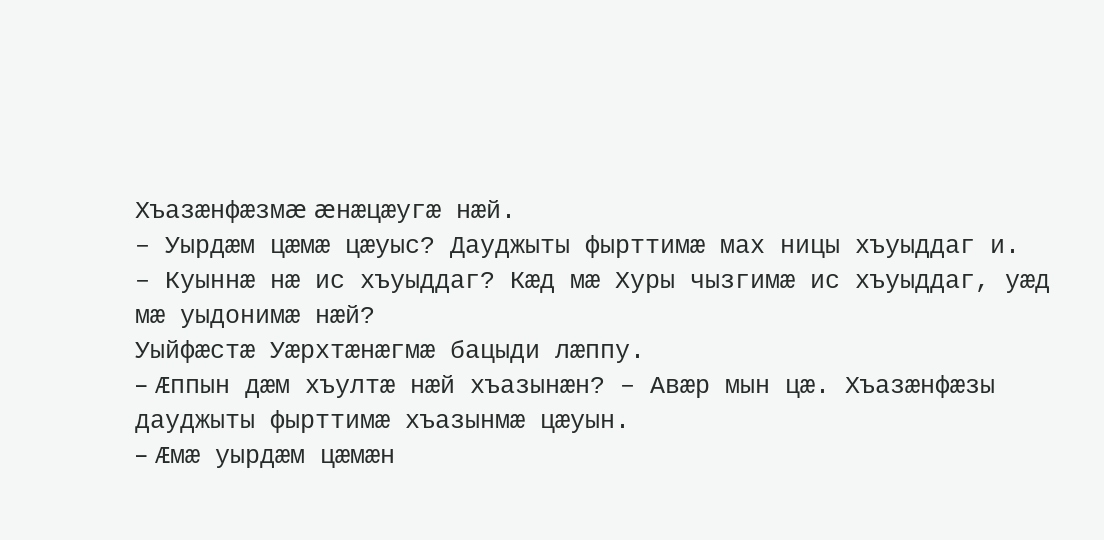Хъазæнфæзмæ æнæцæугæ нæй.
– Уырдæм цæмæ цæуыс? Дауджыты фырттимæ мах ницы хъуыддаг и.
– Куыннæ нæ ис хъуыддаг? Кæд мæ Хуры чызгимæ ис хъуыддаг, уæд
мæ уыдонимæ нæй?
Уыйфæстæ Уæрхтæнæгмæ бацыди лæппу.
– Æппын дæм хъултæ нæй хъазынæн? – Авæр мын цæ. Хъазæнфæзы
дауджыты фырттимæ хъазынмæ цæуын.
– Æмæ уырдæм цæмæн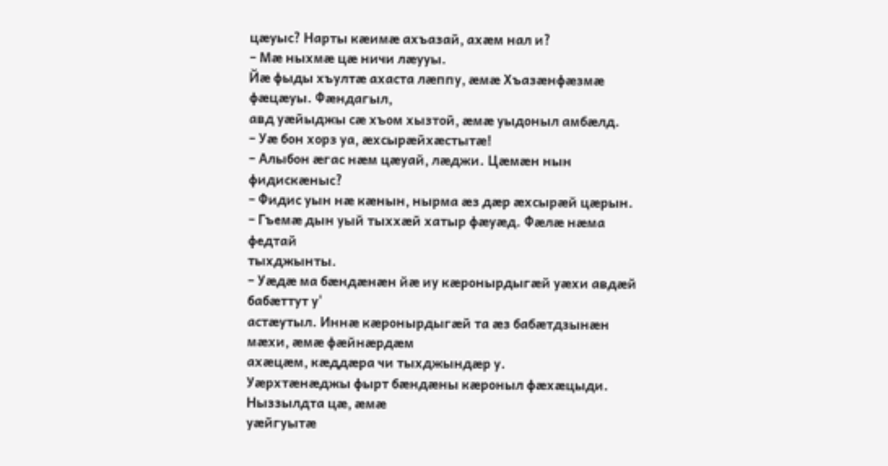цæуыс? Нарты кæимæ ахъазай, ахæм нал и?
– Мæ ныхмæ цæ ничи лæууы.
Йæ фыды хъултæ ахаста лæппу, æмæ Хъазæнфæзмæ фæцæуы. Фæндагыл,
авд уæйыджы сæ хъом хызтой, æмæ уыдоныл амбæлд.
– Уæ бон хорз уа, æхсырæйхæстытæ!
– Алыбон æгас нæм цæуай, лæджи. Цæмæн нын фидискæныс?
– Фидис уын нæ кæнын, нырма æз дæр æхсырæй цæрын.
– Гъемæ дын уый тыххæй хатыр фæуæд. Фæлæ нæма федтай
тыхджынты.
– Уæдæ ма бæндæнæн йæ иу кæронырдыгæй уæхи авдæй бабæттут у'
астæутыл. Иннæ кæронырдыгæй та æз бабæтдзынæн мæхи, æмæ фæйнæрдæм
ахæцæм, кæддæра чи тыхджындæр у.
Уæрхтæнæджы фырт бæндæны кæроныл фæхæцыди. Ныззылдта цæ, æмæ
уæйгуытæ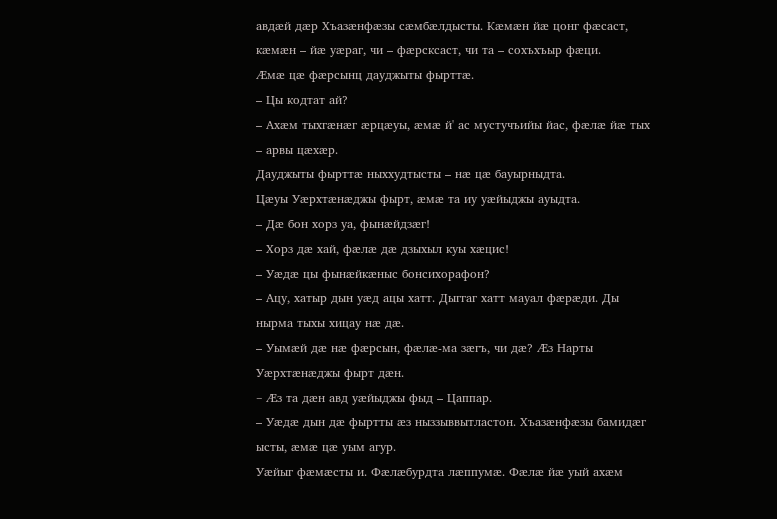авдæй дæр Хъазæнфæзы сæмбæлдысты. Кæмæн йæ цонг фæсаст,
кæмæн – йæ уæраг, чи – фæрсксаст, чи та – сохъхъыр фæци.
Æмæ цæ фæрсынц дауджыты фырттæ.
– Цы кодтат ай?
– Ахæм тыхгæнæг æрцæуы, æмæ й' ас мустучъийы йас, фæлæ йæ тых
– арвы цæхæр.
Дауджыты фырттæ ныххудтысты – нæ цæ бауырныдта.
Цæуы Уæрхтæнæджы фырт, æмæ та иу уæйыджы ауыдта.
– Дæ бон хорз уа, фынæйдзæг!
– Хорз дæ хай, фæлæ дæ дзыхыл куы хæцис!
– Уæдæ цы фынæйкæныс бонсихорафон?
– Ацу, хатыр дын уæд ацы хатт. Дыггаг хатт мауал фæрæди. Ды
нырма тыхы хицау нæ дæ.
– Уымæй дæ нæ фæрсын, фæлæ-ма зæгъ, чи дæ? Æз Нарты
Уæрхтæнæджы фырт дæн.
– Æз та дæн авд уæйыджы фыд – Цаппар.
– Уæдæ дын дæ фыртты æз ныззыввытластон. Хъазæнфæзы бамидæг
ысты, æмæ цæ уым агур.
Уæйыг фæмæсты и. Фæлæбурдта лæппумæ. Фæлæ йæ уый ахæм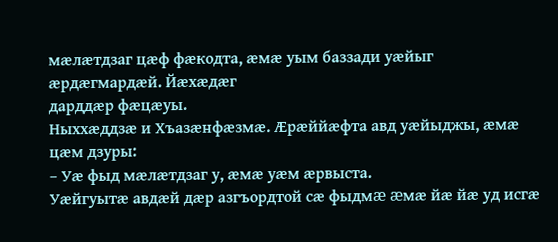мæлæтдзаг цæф фæкодта, æмæ уым баззади уæйыг æрдæгмардæй. Йæхæдæг
дарддæр фæцæуы.
Ныххæддзæ и Хъазæнфæзмæ. Æрæййæфта авд уæйыджы, æмæ цæм дзуры:
– Уæ фыд мæлæтдзаг у, æмæ уæм æрвыста.
Уæйгуытæ авдæй дæр азгъордтой сæ фыдмæ æмæ йæ йæ уд исгæ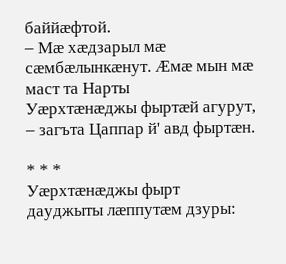баййæфтой.
– Мæ хæдзарыл мæ сæмбæлынкæнут. Æмæ мын мæ маст та Нарты
Уæрхтæнæджы фыртæй агурут, – загъта Цаппар й' авд фыртæн.

* * *
Уæрхтæнæджы фырт дауджыты лæппутæм дзуры: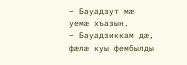– Бауадзут мæ уемæ хъазын.
– Бауадзиккам дæ, фæлæ куы фембылды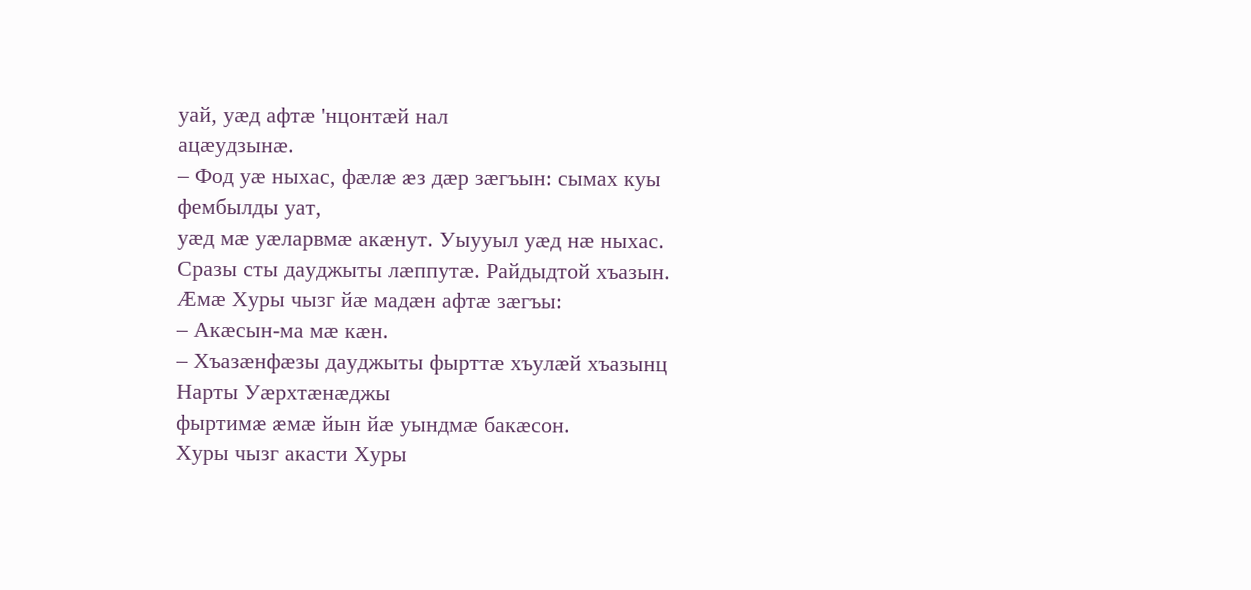уай, уæд афтæ 'нцонтæй нал
ацæудзынæ.
– Фод уæ ныхас, фæлæ æз дæр зæгъын: сымах куы фембылды уат,
уæд мæ уæларвмæ акæнут. Уыууыл уæд нæ ныхас.
Сразы сты дауджыты лæппутæ. Райдыдтой хъазын.
Æмæ Хуры чызг йæ мадæн афтæ зæгъы:
– Акæсын-ма мæ кæн.
– Хъазæнфæзы дауджыты фырттæ хъулæй хъазынц Нарты Уæрхтæнæджы
фыртимæ æмæ йын йæ уындмæ бакæсон.
Хуры чызг акасти Хуры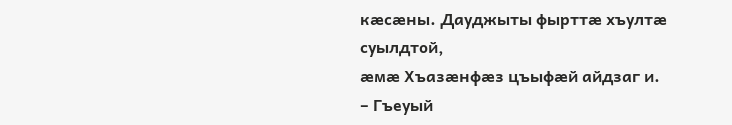кæсæны. Дауджыты фырттæ хъултæ суылдтой,
æмæ Хъазæнфæз цъыфæй айдзаг и.
– Гъеуый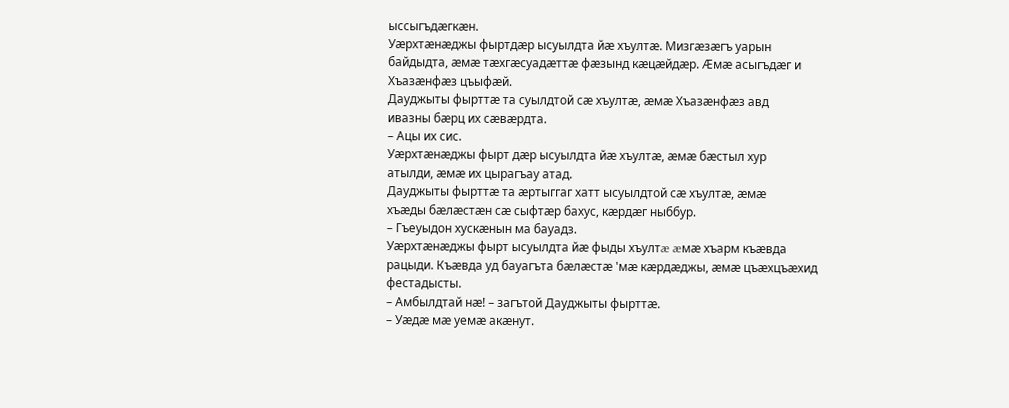ыссыгъдæгкæн.
Уæрхтæнæджы фыртдæр ысуылдта йæ хъултæ. Мизгæзæгъ уарын
байдыдта, æмæ тæхгæсуадæттæ фæзынд кæцæйдæр. Æмæ асыгъдæг и
Хъазæнфæз цъыфæй.
Дауджыты фырттæ та суылдтой сæ хъултæ, æмæ Хъазæнфæз авд
ивазны бæрц их сæвæрдта.
– Ацы их сис.
Уæрхтæнæджы фырт дæр ысуылдта йæ хъултæ, æмæ бæстыл хур
атылди, æмæ их цырагъау атад.
Дауджыты фырттæ та æртыггаг хатт ысуылдтой сæ хъултæ, æмæ
хъæды бæлæстæн сæ сыфтæр бахус, кæрдæг ныббур.
– Гъеуыдон хускæнын ма бауадз.
Уæрхтæнæджы фырт ысуылдта йæ фыды хъултæ æмæ хъарм къæвда
рацыди. Къæвда уд бауагъта бæлæстæ 'мæ кæрдæджы, æмæ цъæхцъæхид
фестадысты.
– Амбылдтай нæ! – загътой Дауджыты фырттæ.
– Уæдæ мæ уемæ акæнут.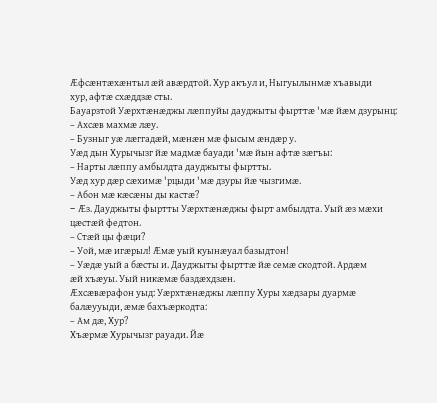Æфсæнтæхæнтыл æй авæрдтой. Хур акъул и, Ныгуылынмæ хъавыди
хур, афтæ схæддзæ сты.
Бауарзтой Уæрхтæнæджы лæппуйы дауджыты фырттæ 'мæ йæм дзурынц:
– Ахсæв махмæ лæу.
– Бузныг уæ лæггадæй, мæнæн мæ фысым æндæр у.
Уæд дын Хурычызг йæ мадмæ бауади 'мæ йын афтæ зæгъы:
– Нарты лæппу амбылдта дауджыты фыртты.
Уæд хур дæр сæхимæ 'рцыди 'мæ дзуры йæ чызгимæ.
– Абон мæ кæсæны ды кастæ?
– Æз. Дауджыты фыртты Уæрхтæнæджы фырт амбылдта. Уый æз мæхи
цæстæй федтон.
– Стæй цы фæци?
– Уой, мæ игæрыл! Æмæ уый куынæуал базыдтон!
– Уæдæ уый а бæсты и. Дауджыты фырттæ йæ семæ скодтой. Ардæм
æй хъæуы. Уый никæмæ баздæхдзæн.
Æхсæвæрафон уыд: Уæрхтæнæджы лæппу Хуры хæдзары дуармæ
балæууыди, æмæ бахъæркодта:
– Ам дæ, Хур?
Хъæрмæ Хурычызг рауади. Йæ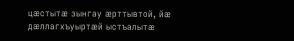цæстытæ зынгау æрттывтой, йæ
дæллагхъуыртæй ыстъалытæ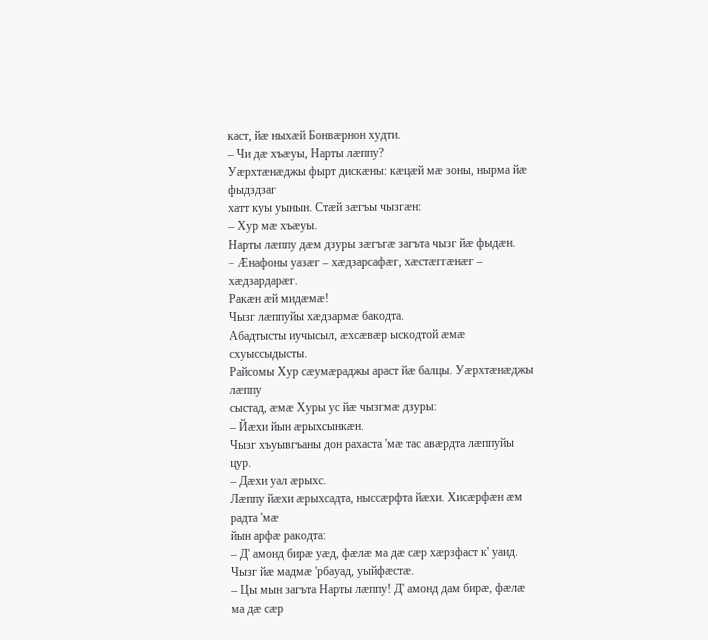каст, йæ ныхæй Бонвæрнон худти.
– Чи дæ хъæуы, Нарты лæппу?
Уæрхтæнæджы фырт дискæны: кæцæй мæ зоны, нырма йæ фыдздзаг
хатт куы уынын. Стæй зæгъы чызгæн:
– Хур мæ хъæуы.
Нарты лæппу дæм дзуры зæгъгæ загъта чызг йæ фыдæн.
– Æнафоны уазæг – хæдзарсафæг, хæстæггæнæг – хæдзардарæг.
Ракæн æй мидæмæ!
Чызг лæппуйы хæдзармæ бакодта.
Абадтысты иучысыл, æхсæвæр ыскодтой æмæ схуыссыдысты.
Райсомы Хур сæумæраджы араст йæ балцы. Уæрхтæнæджы лæппу
сыстад, æмæ Хуры ус йæ чызгмæ дзуры:
– Йæхи йын æрыхсынкæн.
Чызг хъуывгъаны дон рахаста 'мæ тас авæрдта лæппуйы цур.
– Дæхи уал æрыхс.
Лæппу йæхи æрыхсадта, ныссæрфта йæхи. Хисæрфæн æм радта 'мæ
йын арфæ ракодта:
– Д' амонд бирæ уæд, фæлæ ма дæ сæр хæрзфаст к' уаид.
Чызг йæ мадмæ 'рбауад, уыйфæстæ.
– Цы мын загъта Нарты лæппу! Д' амонд дам бирæ, фæлæ ма дæ сæр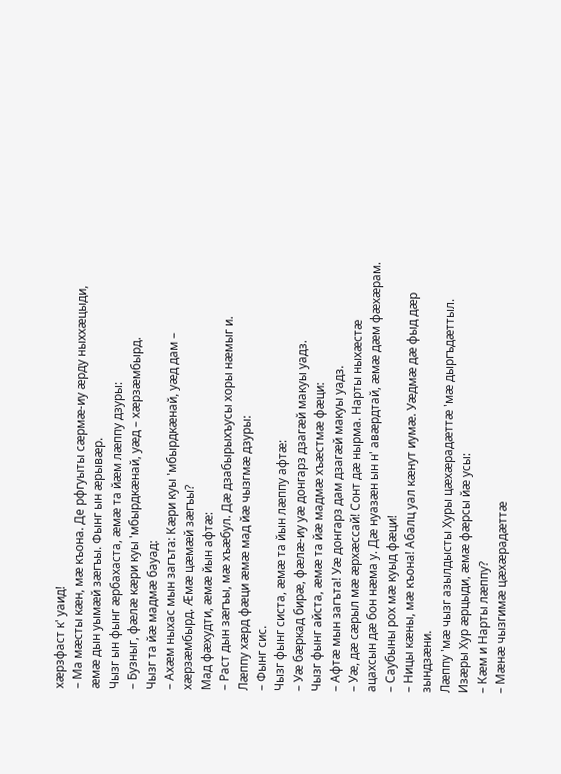хæрзфаст к' уаид!
– Ма мæсты кæн, мæ къона. Де рфгуыты сæрмæ-иу æрду ныххæцыди,
æмæ дын уымæй зæгъы. Фынг ын æрывæр.
Чызг ын фынг æрбахаста, æмæ та йæм лæппу дзуры:
– Бузныг, фæлæ кæри куы 'мбырдкæнай, уæд – хæрзæмбырд.
Чызг та йæ мадмæ бауад:
– Ахæм ныхас мын загъта: Кæри куы 'мбырдкæнай, уæд дам –
хæрзæмбырд. Æмæ цæмæй зæгъы?
Мад фæхудти, æмæ йын афтæ:
– Раст дын зæгъы, мæ хъæбул. Дæ дзабырыхъусы хоры нæмыг и.
Лæппу хæрд фæци æмæ мад йæ чызгмæ дзуры:
– Фынг сис.
Чызг фынг систа, æмæ та йын лæппу афтæ:
– Уæ бæркад бирæ, фæлæ-иу уæ донгарз дзагæй макуы уадз.
Чызг фынг айста, æмæ та йæ мадмæ хъæстмæ фæци:
– Афтæ мын загъта! Уæ донгарз дам дзагæй макуы уадз.
– Уæ, дæ сæрыл мæ æрхæссай! Сонт дæ нырма. Нарты ныхæстæ
ацахсын дæ бон нæма у. Дæ нуазæн ын н' авæрдтай, æмæ дæм фæхæрам.
– Саубыны рох мæ куыд фæци!
– Ницы кæны, мæ къона! Абалц уал кæнут иумæ. Уæдмæ дæ фыд дæр
зындзæни.
Лæппу 'мæ чызг азылдысты Хуры цæхæрадæттæ 'мæ дыргъдæттыл.
Изæры Хур æрцыди, æмæ фæрсы йæ усы:
– Кæм и Нарты лæппу?
– Мæнæ чызгимæ цæхæрадæттæ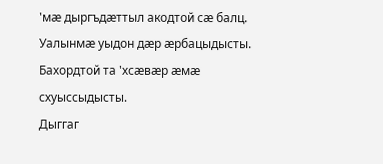'мæ дыргъдæттыл акодтой сæ балц.
Уалынмæ уыдон дæр æрбацыдысты.
Бахордтой та 'хсæвæр æмæ схуыссыдысты.
Дыггаг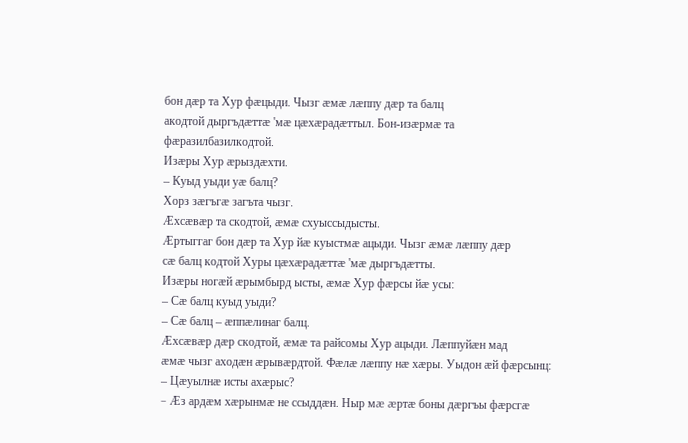бон дæр та Хур фæцыди. Чызг æмæ лæппу дæр та балц
акодтой дыргъдæттæ 'мæ цæхæрадæттыл. Бон-изæрмæ та
фæразилбазилкодтой.
Изæры Хур æрыздæхти.
– Куыд уыди уæ балц?
Хорз зæгъгæ загъта чызг.
Æхсæвæр та скодтой, æмæ схуыссыдысты.
Æртыггаг бон дæр та Хур йæ куыстмæ ацыди. Чызг æмæ лæппу дæр
сæ балц кодтой Хуры цæхæрадæттæ 'мæ дыргъдæтты.
Изæры ногæй æрымбырд ысты, æмæ Хур фæрсы йæ усы:
– Сæ балц куыд уыди?
– Сæ балц – æппæлинаг балц.
Æхсæвæр дæр скодтой, æмæ та райсомы Хур ацыди. Лæппуйæн мад
æмæ чызг аходæн æрывæрдтой. Фæлæ лæппу нæ хæры. Уыдон æй фæрсынц:
– Цæуылнæ исты ахæрыс?
– Æз ардæм хæрынмæ не ссыддæн. Ныр мæ æртæ боны дæргъы фæрсгæ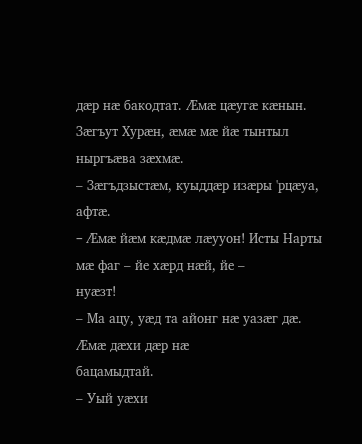дæр нæ бакодтат. Æмæ цæугæ кæнын. Зæгъут Хурæн, æмæ мæ йæ тынтыл
ныргъæва зæхмæ.
– Зæгъдзыстæм, куыддæр изæры 'рцæуа, афтæ.
– Æмæ йæм кæдмæ лæууон! Исты Нарты мæ фаг – йе хæрд нæй, йе –
нуæзт!
– Ма ацу, уæд та айонг нæ уазæг дæ. Æмæ дæхи дæр нæ
бацамыдтай.
– Уый уæхи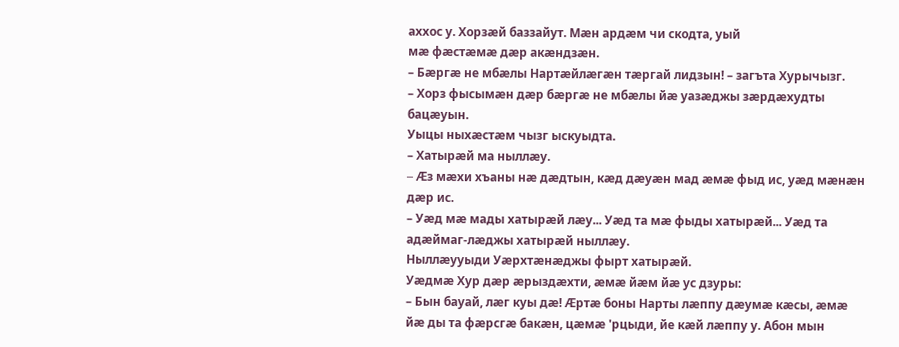аххос у. Хорзæй баззайут. Мæн ардæм чи скодта, уый
мæ фæстæмæ дæр акæндзæн.
– Бæргæ не мбæлы Нартæйлæгæн тæргай лидзын! – загъта Хурычызг.
– Хорз фысымæн дæр бæргæ не мбæлы йæ уазæджы зæрдæхудты
бацæуын.
Уыцы ныхæстæм чызг ыскуыдта.
– Хатырæй ма ныллæу.
– Æз мæхи хъаны нæ дæдтын, кæд дæуæн мад æмæ фыд ис, уæд мæнæн
дæр ис.
– Уæд мæ мады хатырæй лæу... Уæд та мæ фыды хатырæй... Уæд та
адæймаг-лæджы хатырæй ныллæу.
Ныллæууыди Уæрхтæнæджы фырт хатырæй.
Уæдмæ Хур дæр æрыздæхти, æмæ йæм йæ ус дзуры:
– Бын бауай, лæг куы дæ! Æртæ боны Нарты лæппу дæумæ кæсы, æмæ
йæ ды та фæрсгæ бакæн, цæмæ 'рцыди, йе кæй лæппу у. Абон мын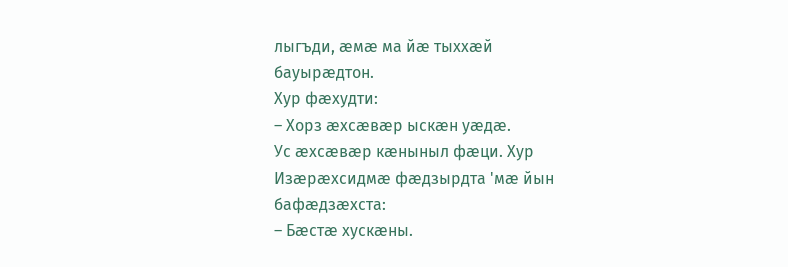лыгъди, æмæ ма йæ тыххæй бауырæдтон.
Хур фæхудти:
– Хорз æхсæвæр ыскæн уæдæ.
Ус æхсæвæр кæныныл фæци. Хур Изæрæхсидмæ фæдзырдта 'мæ йын
бафæдзæхста:
– Бæстæ хускæны.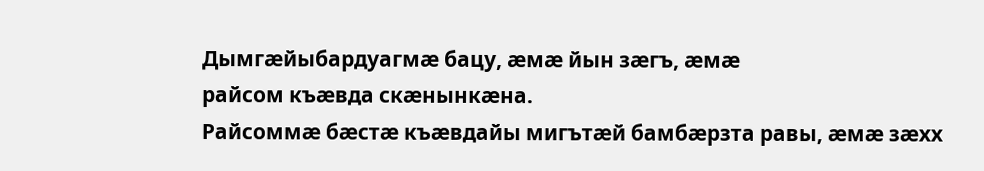Дымгæйыбардуагмæ бацу, æмæ йын зæгъ, æмæ
райсом къæвда скæнынкæна.
Райсоммæ бæстæ къæвдайы мигътæй бамбæрзта равы, æмæ зæхх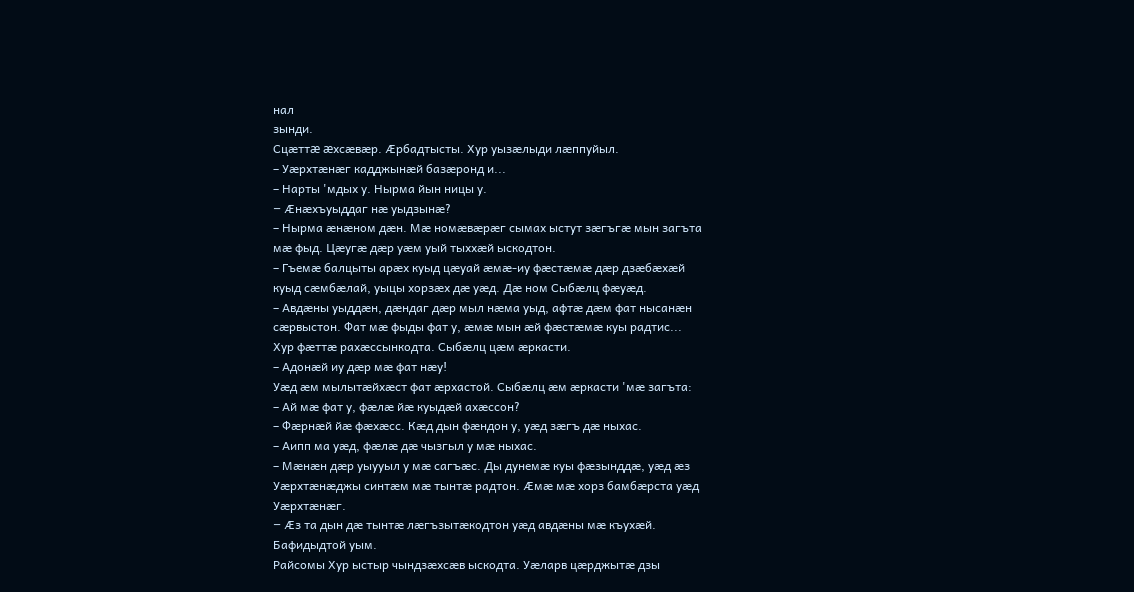нал
зынди.
Сцæттæ æхсæвæр. Æрбадтысты. Хур уызæлыди лæппуйыл.
– Уæрхтæнæг кадджынæй базæронд и...
– Нарты 'мдых у. Нырма йын ницы у.
– Æнæхъуыддаг нæ уыдзынæ?
– Нырма æнæном дæн. Мæ номæвæрæг сымах ыстут зæгъгæ мын загъта
мæ фыд. Цæугæ дæр уæм уый тыххæй ыскодтон.
– Гъемæ балцыты арæх куыд цæуай æмæ-иу фæстæмæ дæр дзæбæхæй
куыд сæмбæлай, уыцы хорзæх дæ уæд. Дæ ном Сыбæлц фæуæд.
– Авдæны уыддæн, дæндаг дæр мыл нæма уыд, афтæ дæм фат нысанæн
сæрвыстон. Фат мæ фыды фат у, æмæ мын æй фæстæмæ куы радтис...
Хур фæттæ рахæссынкодта. Сыбæлц цæм æркасти.
– Адонæй иу дæр мæ фат нæу!
Уæд æм мылытæйхæст фат æрхастой. Сыбæлц æм æркасти 'мæ загъта:
– Ай мæ фат у, фæлæ йæ куыдæй ахæссон?
– Фæрнæй йæ фæхæсс. Кæд дын фæндон у, уæд зæгъ дæ ныхас.
– Аипп ма уæд, фæлæ дæ чызгыл у мæ ныхас.
– Мæнæн дæр уыууыл у мæ сагъæс. Ды дунемæ куы фæзынддæ, уæд æз
Уæрхтæнæджы синтæм мæ тынтæ радтон. Æмæ мæ хорз бамбæрста уæд
Уæрхтæнæг.
– Æз та дын дæ тынтæ лæгъзытæкодтон уæд авдæны мæ къухæй.
Бафидыдтой уым.
Райсомы Хур ыстыр чындзæхсæв ыскодта. Уæларв цæрджытæ дзы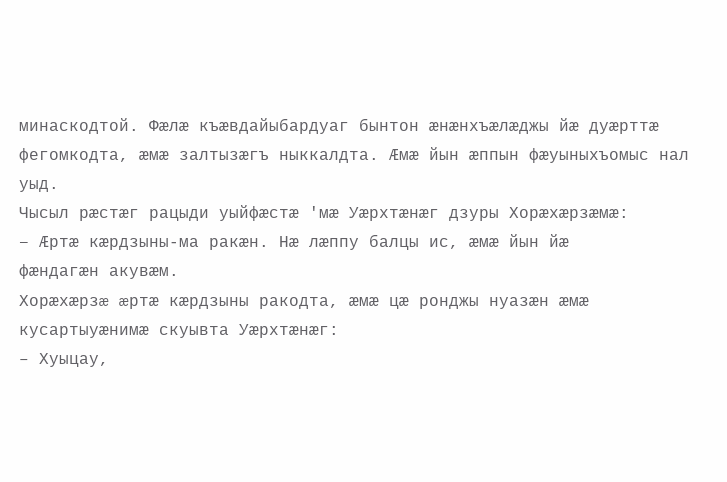минаскодтой. Фæлæ къæвдайыбардуаг бынтон æнæнхъæлæджы йæ дуæрттæ
фегомкодта, æмæ залтызæгъ ныккалдта. Æмæ йын æппын фæуыныхъомыс нал
уыд.
Чысыл рæстæг рацыди уыйфæстæ 'мæ Уæрхтæнæг дзуры Хорæхæрзæмæ:
– Æртæ кæрдзыны-ма ракæн. Нæ лæппу балцы ис, æмæ йын йæ
фæндагæн акувæм.
Хорæхæрзæ æртæ кæрдзыны ракодта, æмæ цæ ронджы нуазæн æмæ
кусартыуæнимæ скуывта Уæрхтæнæг:
– Хуыцау,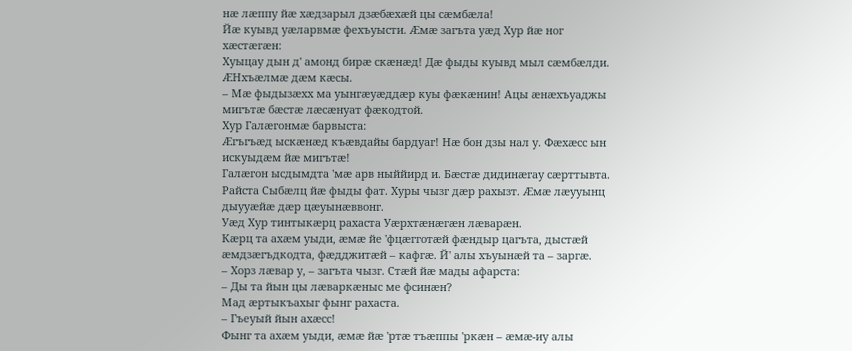нæ лæппу йæ хæдзарыл дзæбæхæй цы сæмбæла!
Йæ куывд уæларвмæ фехъуысти. Æмæ загъта уæд Хур йæ ног
хæстæгæн:
Хуыцау дын д' амонд бирæ скæнæд! Дæ фыды куывд мыл сæмбæлди.
ÆНхъæлмæ дæм кæсы.
– Мæ фыдызæхх ма уынгæуæддæр куы фæкæнин! Ацы æнæхъуаджы
мигътæ бæстæ лæсæнуат фæкодтой.
Хур Галæгонмæ барвыста:
Æгъгъæд ыскæнæд къæвдайы бардуаг! Нæ бон дзы нал у. Фæхæсс ын
искуыдæм йæ мигътæ!
Галæгон ысдымдта 'мæ арв ныййирд и. Бæстæ дидинæгау сæрттывта.
Райста Сыбæлц йæ фыды фат. Хуры чызг дæр рахызт. Æмæ лæууынц
дыууæйæ дæр цæуынæввонг.
Уæд Хур тинтыкæрц рахаста Уæрхтæнæгæн лæварæн.
Кæрц та ахæм уыди, æмæ йе 'фцæгготæй фæндыр цагъта, дыстæй
æмдзæгъдкодта, фæдджитæй – кафгæ. Й' алы хъуынæй та – заргæ.
– Хорз лæвар у, – загъта чызг. Стæй йæ мады афарста:
– Ды та йын цы лæваркæныс ме фсинæн?
Мад æртыкъахыг фынг рахаста.
– Гъеуый йын ахæсс!
Фынг та ахæм уыди, æмæ йæ 'ртæ тъæппы 'ркæн – æмæ-иу алы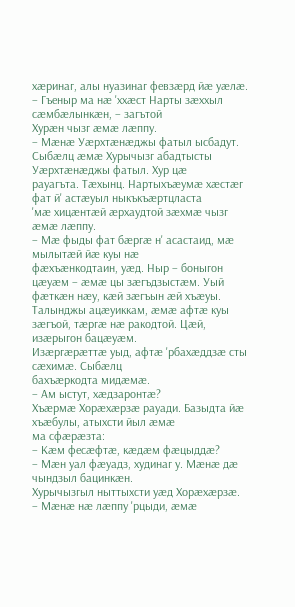хæринаг, алы нуазинаг февзæрд йæ уæлæ.
– Гъеныр ма нæ 'ххæст Нарты зæххыл сæмбæлынкæн, – загътой
Хурæн чызг æмæ лæппу.
– Мæнæ Уæрхтæнæджы фатыл ысбадут.
Сыбæлц æмæ Хурычызг абадтысты Уæрхтæнæджы фатыл. Хур цæ
рауагъта. Тæхынц. Нартыхъæумæ хæстæг фат й' астæуыл ныкъкъæртцласта
'мæ хицæнтæй æрхаудтой зæхмæ чызг æмæ лæппу.
– Мæ фыды фат бæргæ н' асастаид, мæ мылытæй йæ куы нæ
фæхъæнкодтаин, уæд. Ныр – боныгон цæуæм – æмæ цы зæгъдзыстæм. Уый
фæткæн нæу, кæй зæгъын æй хъæуы. Талынджы ацæуиккам, æмæ афтæ куы
зæгъой, тæргæ нæ ракодтой. Цæй, изæрыгон бацæуæм.
Изæргæрæттæ уыд, афтæ 'рбахæддзæ сты сæхимæ. Сыбæлц
бахъæркодта мидæмæ.
– Ам ыстут, хæдзаронтæ?
Хъæрмæ Хорæхæрзæ рауади. Базыдта йæ хъæбулы, атыхсти йыл æмæ
ма сфæрæзта:
– Кæм фесæфтæ, кæдæм фæцыддæ?
– Мæн уал фæуадз, худинаг у. Мæнæ дæ чындзыл бацинкæн.
Хурычызгыл ныттыхсти уæд Хорæхæрзæ.
– Мæнæ нæ лæппу 'рцыди, æмæ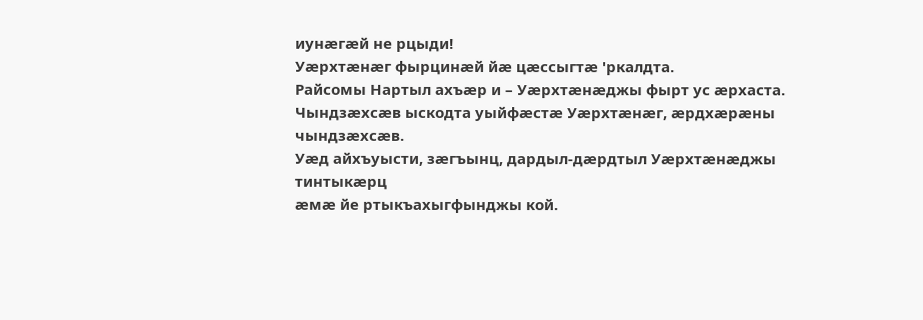иунæгæй не рцыди!
Уæрхтæнæг фырцинæй йæ цæссыгтæ 'ркалдта.
Райсомы Нартыл ахъæр и – Уæрхтæнæджы фырт ус æрхаста.
Чындзæхсæв ыскодта уыйфæстæ Уæрхтæнæг, æрдхæрæны чындзæхсæв.
Уæд айхъуысти, зæгъынц, дардыл-дæрдтыл Уæрхтæнæджы тинтыкæрц
æмæ йе ртыкъахыгфынджы кой.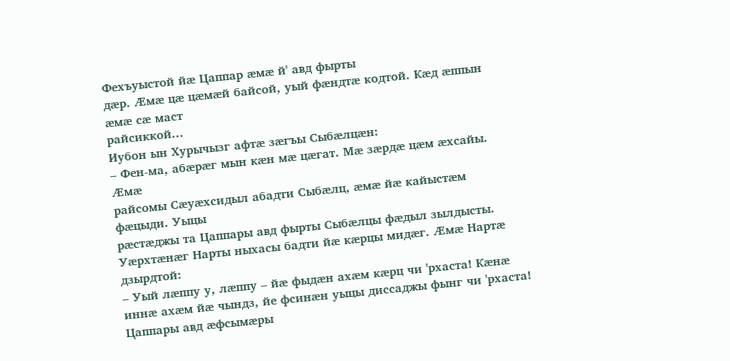Фехъуыстой йæ Цаппар æмæ й' авд фырты
дæр. Æмæ цæ цæмæй байсой, уый фæндтæ кодтой. Кæд æппын æмæ сæ маст
райсиккой...
Иубон ын Хурычызг афтæ зæгъы Сыбæлцæн:
– Фен-ма, абæрæг мын кæн мæ цæгат. Мæ зæрдæ цæм æхсайы. Æмæ
райсомы Сæуæхсидыл абадти Сыбæлц, æмæ йæ кайыстæм фæцыди. Уыцы
рæстæджы та Цаппары авд фырты Сыбæлцы фæдыл зылдысты.
Уæрхтæнæг Нарты ныхасы бадти йæ кæрцы мидæг. Æмæ Нартæ
дзырдтой:
– Уый лæппу у, лæппу – йæ фыдæн ахæм кæрц чи 'рхаста! Кæнæ
иннæ ахæм йæ чындз, йе фсинæн уыцы диссаджы фынг чи 'рхаста!
Цаппары авд æфсымæры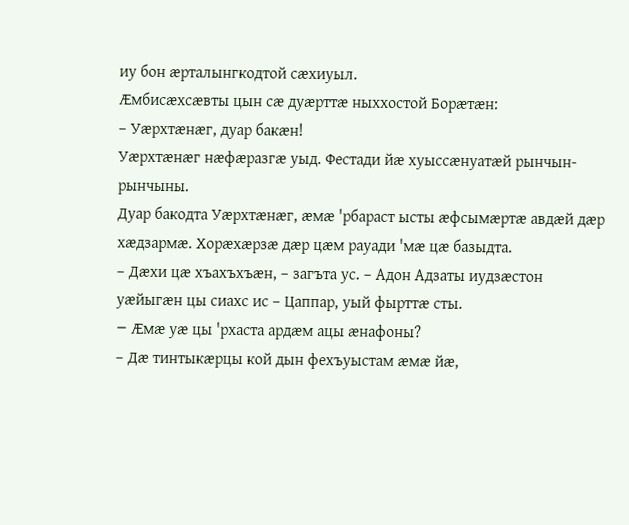иу бон æрталынгкодтой сæхиуыл.
Æмбисæхсæвты цын сæ дуæрттæ ныххостой Борæтæн:
– Уæрхтæнæг, дуар бакæн!
Уæрхтæнæг нæфæразгæ уыд. Фестади йæ хуыссæнуатæй рынчын-
рынчыны.
Дуар бакодта Уæрхтæнæг, æмæ 'рбараст ысты æфсымæртæ авдæй дæр
хæдзармæ. Хорæхæрзæ дæр цæм рауади 'мæ цæ базыдта.
– Дæхи цæ хъахъхъæн, – загъта ус. – Адон Адзаты иудзæстон
уæйыгæн цы сиахс ис – Цаппар, уый фырттæ сты.
– Æмæ уæ цы 'рхаста ардæм ацы æнафоны?
– Дæ тинтыкæрцы кой дын фехъуыстам æмæ йæ,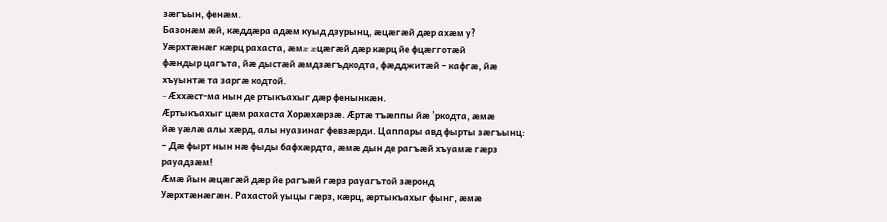зæгъын, фенæм.
Базонæм æй, кæддæра адæм куыд дзурынц, æцæгæй дæр ахæм у?
Уæрхтæнæг кæрц рахаста, æмæ æцæгæй дæр кæрц йе фцæгготæй
фæндыр цагъта, йæ дыстæй æмдзæгъдкодта, фæдджитæй – кафгæ, йæ
хъуынтæ та заргæ кодтой.
– Æххæст-ма нын де ртыкъахыг дæр фенынкæн.
Æртыкъахыг цæм рахаста Хорæхæрзæ. Æртæ тъæппы йæ 'ркодта, æмæ
йæ уæлæ алы хæрд, алы нуазинаг февзæрди. Цаппары авд фырты зæгъынц:
– Дæ фырт нын нæ фыды бафхæрдта, æмæ дын де рагъæй хъуамæ гæрз
рауадзæм!
Æмæ йын æцæгæй дæр йе рагъæй гæрз рауагътой зæронд
Уæрхтæнæгæн. Рахастой уыцы гæрз, кæрц, æртыкъахыг фынг, æмæ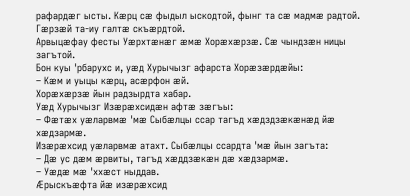рафардæг ысты. Кæрц сæ фыдыл ыскодтой, фынг та сæ мадмæ радтой.
Гæрзæй та-иу галтæ скъæрдтой.
Арвыцæфау фесты Уæрхтæнæг æмæ Хорæхæрзæ. Сæ чындзæн ницы
загътой.
Бон куы 'рбарухс и, уæд Хурычызг афарста Хорæзæрдæйы:
– Кæм и уыцы кæрц, асæрфон æй.
Хорæхæрзæ йын радзырдта хабар.
Уæд Хурычызг Изæрæхсидæн афтæ зæгъы:
– Фæтæх уæларвмæ 'мæ Сыбæлцы ссар тагъд хæдздзæкæнæд йæ
хæдзармæ.
Изæрæхсид уæларвмæ атахт. Сыбæлцы ссардта 'мæ йын загъта:
– Дæ ус дæм æрвиты, тагъд хæддзæкæн дæ хæдзармæ.
– Уæдæ мæ 'ххæст ныддав.
Æрыскъæфта йæ изæрæхсид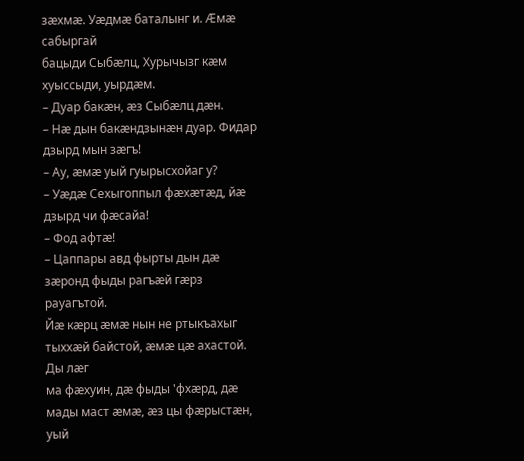зæхмæ. Уæдмæ баталынг и. Æмæ сабыргай
бацыди Сыбæлц, Хурычызг кæм хуыссыди, уырдæм.
– Дуар бакæн, æз Сыбæлц дæн.
– Нæ дын бакæндзынæн дуар. Фидар дзырд мын зæгъ!
– Ау, æмæ уый гуырысхойаг у?
– Уæдæ Сехыгоппыл фæхæтæд, йæ дзырд чи фæсайа!
– Фод афтæ!
– Цаппары авд фырты дын дæ зæронд фыды рагъæй гæрз рауагътой.
Йæ кæрц æмæ нын не ртыкъахыг тыххæй байстой, æмæ цæ ахастой. Ды лæг
ма фæхуин, дæ фыды 'фхæрд, дæ мады маст æмæ, æз цы фæрыстæн, уый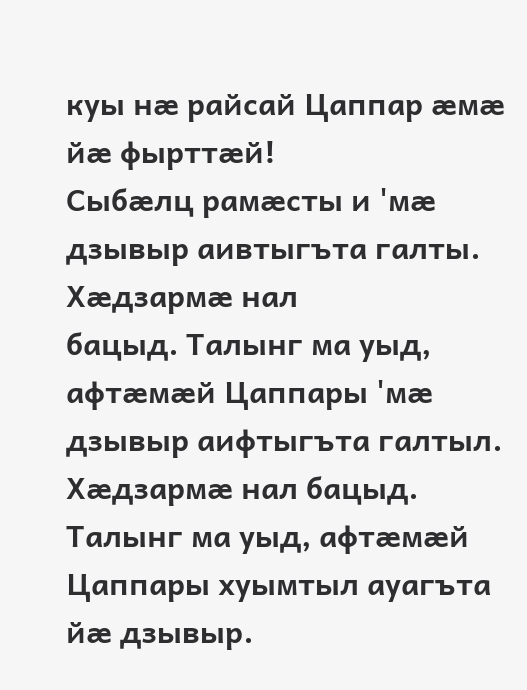куы нæ райсай Цаппар æмæ йæ фырттæй!
Сыбæлц рамæсты и 'мæ дзывыр аивтыгъта галты. Хæдзармæ нал
бацыд. Талынг ма уыд, афтæмæй Цаппары 'мæ дзывыр аифтыгъта галтыл.
Хæдзармæ нал бацыд. Талынг ма уыд, афтæмæй Цаппары хуымтыл ауагъта
йæ дзывыр.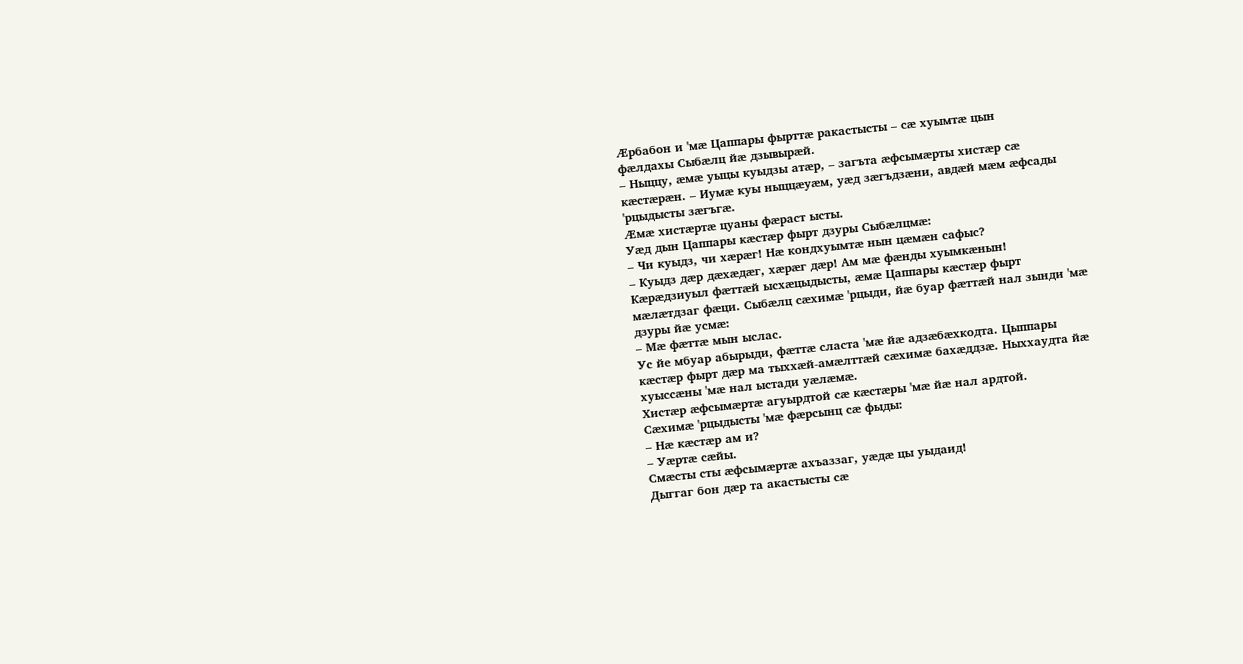Æрбабон и 'мæ Цаппары фырттæ ракастысты – сæ хуымтæ цын
фæлдахы Сыбæлц йæ дзывырæй.
– Ныццу, æмæ уыцы куыдзы атæр, – загъта æфсымæрты хистæр сæ
кæстæрæн. – Иумæ куы ныццæуæм, уæд зæгъдзæни, авдæй мæм æфсады
'рцыдысты зæгъгæ.
Æмæ хистæртæ цуаны фæраст ысты.
Уæд дын Цаппары кæстæр фырт дзуры Сыбæлцмæ:
– Чи куыдз, чи хæрæг! Нæ кондхуымтæ нын цæмæн сафыс?
– Куыдз дæр дæхæдæг, хæрæг дæр! Ам мæ фæнды хуымкæнын!
Кæрæдзиуыл фæттæй ысхæцыдысты, æмæ Цаппары кæстæр фырт
мæлæтдзаг фæци. Сыбæлц сæхимæ 'рцыди, йæ буар фæттæй нал зынди 'мæ
дзуры йæ усмæ:
– Мæ фæттæ мын ыслас.
Ус йе мбуар абырыди, фæттæ сласта 'мæ йæ адзæбæхкодта. Цыппары
кæстæр фырт дæр ма тыххæй-амæлттæй сæхимæ бахæддзæ. Ныххаудта йæ
хуыссæны 'мæ нал ыстади уæлæмæ.
Хистæр æфсымæртæ агуырдтой сæ кæстæры 'мæ йæ нал ардтой.
Сæхимæ 'рцыдысты 'мæ фæрсынц сæ фыды:
– Нæ кæстæр ам и?
– Уæртæ сæйы.
Смæсты сты æфсымæртæ ахъаззаг, уæдæ цы уыдаид!
Дыггаг бон дæр та акастысты сæ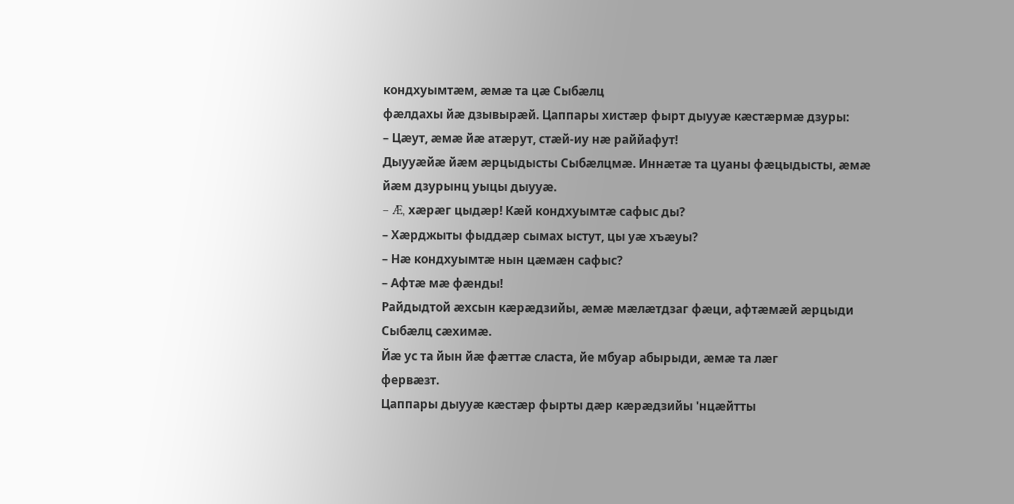кондхуымтæм, æмæ та цæ Сыбæлц
фæлдахы йæ дзывырæй. Цаппары хистæр фырт дыууæ кæстæрмæ дзуры:
– Цæут, æмæ йæ атæрут, стæй-иу нæ раййафут!
Дыууæйæ йæм æрцыдысты Сыбæлцмæ. Иннæтæ та цуаны фæцыдысты, æмæ
йæм дзурынц уыцы дыууæ.
– Æ, хæрæг цыдæр! Кæй кондхуымтæ сафыс ды?
– Хæрджыты фыддæр сымах ыстут, цы уæ хъæуы?
– Нæ кондхуымтæ нын цæмæн сафыс?
– Афтæ мæ фæнды!
Райдыдтой æхсын кæрæдзийы, æмæ мæлæтдзаг фæци, афтæмæй æрцыди
Сыбæлц сæхимæ.
Йæ ус та йын йæ фæттæ сласта, йе мбуар абырыди, æмæ та лæг
фервæзт.
Цаппары дыууæ кæстæр фырты дæр кæрæдзийы 'нцæйтты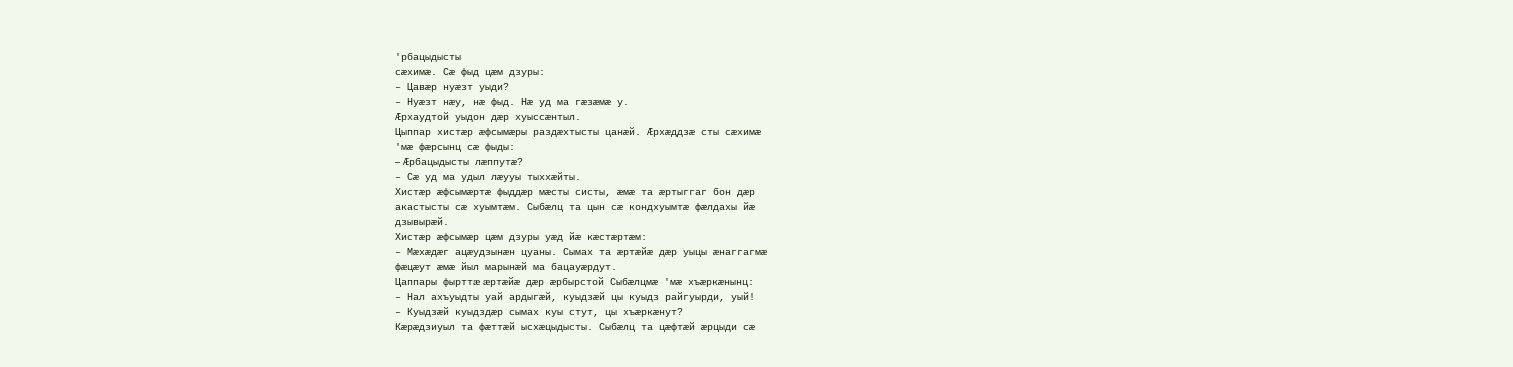'рбацыдысты
сæхимæ. Сæ фыд цæм дзуры:
– Цавæр нуæзт уыди?
– Нуæзт нæу, нæ фыд. Нæ уд ма гæзæмæ у.
Æрхаудтой уыдон дæр хуыссæнтыл.
Цыппар хистæр æфсымæры раздæхтысты цанæй. Æрхæддзæ сты сæхимæ
'мæ фæрсынц сæ фыды:
– Æрбацыдысты лæппутæ?
– Сæ уд ма удыл лæууы тыххæйты.
Хистæр æфсымæртæ фыддæр мæсты систы, æмæ та æртыггаг бон дæр
акастысты сæ хуымтæм. Сыбæлц та цын сæ кондхуымтæ фæлдахы йæ
дзывырæй.
Хистæр æфсымæр цæм дзуры уæд йæ кæстæртæм:
– Мæхæдæг ацæудзынæн цуаны. Сымах та æртæйæ дæр уыцы æнаггагмæ
фæцæут æмæ йыл марынæй ма бацауæрдут.
Цаппары фырттæ æртæйæ дæр æрбырстой Сыбæлцмæ 'мæ хъæркæнынц:
– Нал ахъуыдты уай ардыгæй, куыдзæй цы куыдз райгуырди, уый!
– Куыдзæй куыдздæр сымах куы стут, цы хъæркæнут?
Кæрæдзиуыл та фæттæй ысхæцыдысты. Сыбæлц та цæфтæй æрцыди сæ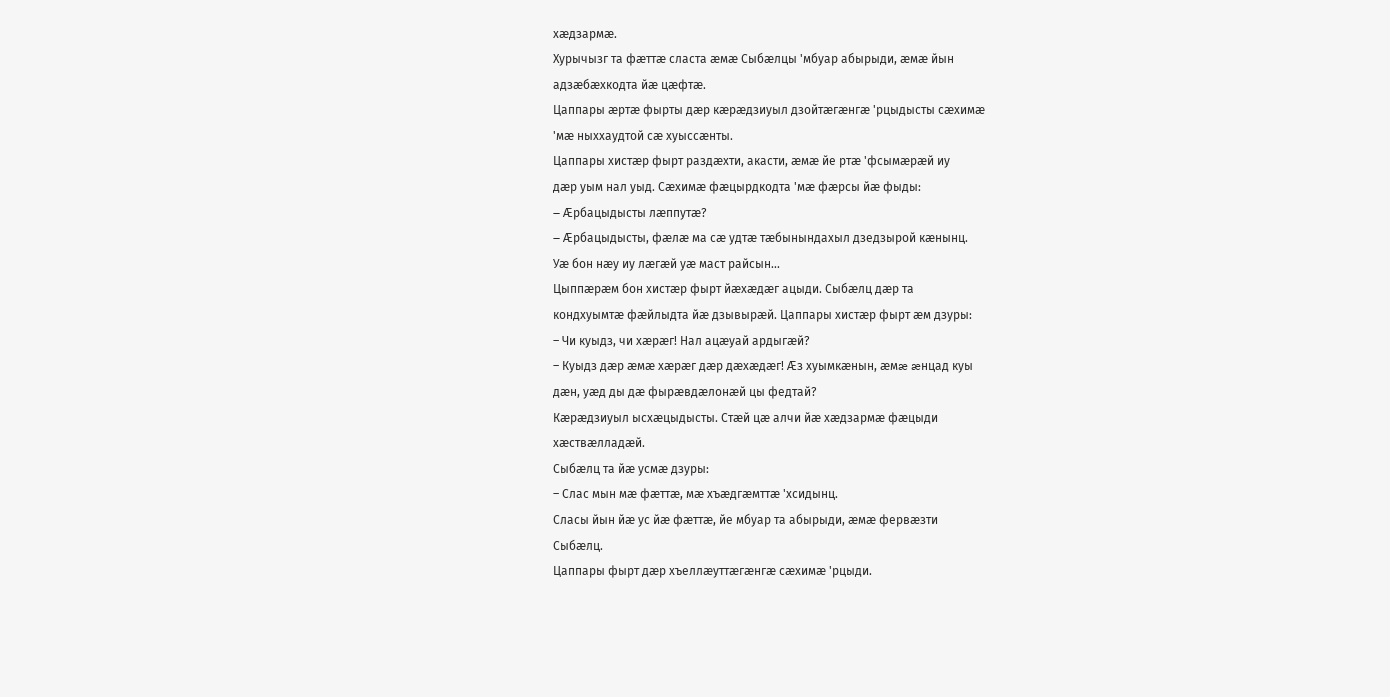хæдзармæ.
Хурычызг та фæттæ сласта æмæ Сыбæлцы 'мбуар абырыди, æмæ йын
адзæбæхкодта йæ цæфтæ.
Цаппары æртæ фырты дæр кæрæдзиуыл дзойтæгæнгæ 'рцыдысты сæхимæ
'мæ ныххаудтой сæ хуыссæнты.
Цаппары хистæр фырт раздæхти, акасти, æмæ йе ртæ 'фсымæрæй иу
дæр уым нал уыд. Сæхимæ фæцырдкодта 'мæ фæрсы йæ фыды:
– Æрбацыдысты лæппутæ?
– Æрбацыдысты, фæлæ ма сæ удтæ тæбынындахыл дзедзырой кæнынц.
Уæ бон нæу иу лæгæй уæ маст райсын...
Цыппæрæм бон хистæр фырт йæхæдæг ацыди. Сыбæлц дæр та
кондхуымтæ фæйлыдта йæ дзывырæй. Цаппары хистæр фырт æм дзуры:
– Чи куыдз, чи хæрæг! Нал ацæуай ардыгæй?
– Куыдз дæр æмæ хæрæг дæр дæхæдæг! Æз хуымкæнын, æмæ æнцад куы
дæн, уæд ды дæ фырæвдæлонæй цы федтай?
Кæрæдзиуыл ысхæцыдысты. Стæй цæ алчи йæ хæдзармæ фæцыди
хæствæлладæй.
Сыбæлц та йæ усмæ дзуры:
– Слас мын мæ фæттæ, мæ хъæдгæмттæ 'хсидынц.
Сласы йын йæ ус йæ фæттæ, йе мбуар та абырыди, æмæ фервæзти
Сыбæлц.
Цаппары фырт дæр хъеллæуттæгæнгæ сæхимæ 'рцыди.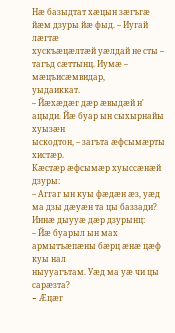Нæ базыдтат хæцын зæгъгæ йæм дзуры йæ фыд. – Иугай лæгтæ
хускъæцæлтæй уæлдай не сты – тагъд сæттынц. Иумæ – мæцъисæмвидар,
уыдаиккат.
– Йæхæдæг дæр æвыдæй н' ацыди. Йæ буар ын сыхырнайы хуызæн
ыскодтон, – загъта æфсымæрты хистæр.
Кæстæр æфсымæр хуыссæнæй дзуры:
– Аггаг ын куы фæдæн æз, уæд ма дзы дæуæн та цы баззади?
Иннæ дыууæ дæр дзурынц:
– Йæ буарыл ын мах армытъæпæны бæрц æнæ цæф куы нал
ныууагътам. Уæд ма уæ чи цы сарæзта?
– Æцæг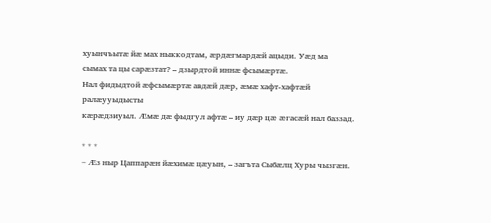хуынчъытæ йæ мах ныккодтам, æрдæгмардæй ацыди. Уæд ма
сымах та цы сарæзтат? – дзырдтой иннæ фсымæртæ.
Нал фидыдтой æфсымæртæ авдæй дæр, æмæ хафт-хафтæй ралæууыдысты
кæрæдзиуыл. Æмæ дæ фыдгул афтæ – иу дæр цæ æгасæй нал баззад.

* * *
– Æз ныр Цаппарæн йæхимæ цæуын, – загъта Сыбæлц Хуры чызгæн.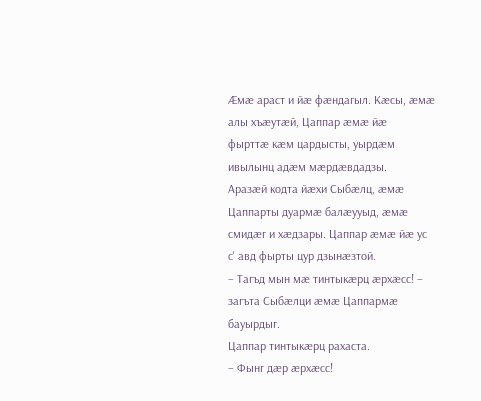Æмæ араст и йæ фæндагыл. Кæсы, æмæ алы хъæутæй, Цаппар æмæ йæ
фырттæ кæм цардысты, уырдæм ивылынц адæм мæрдæвдадзы.
Аразæй кодта йæхи Сыбæлц, æмæ Цаппарты дуармæ балæууыд, æмæ
смидæг и хæдзары. Цаппар æмæ йæ ус с' авд фырты цур дзынæзтой.
– Тагъд мын мæ тинтыкæрц æрхæсс! – загъта Сыбæлци æмæ Цаппармæ
бауырдыг.
Цаппар тинтыкæрц рахаста.
– Фынг дæр æрхæсс!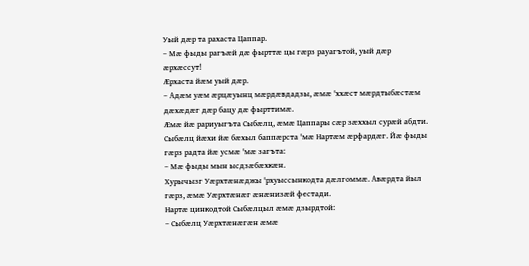Уый дæр та рахаста Цаппар.
– Мæ фыды рагъæй дæ фырттæ цы гæрз рауагътой, уый дæр
æрхæссут!
Æрхаста йæм уый дæр.
– Адæм уæм æрцæуынц мæрдæвдадзы, æмæ 'ххæст мæрдтыбæстæм
дæхæдæг дæр бацу дæ фырттимæ.
Æмæ йæ рариуыгъта Сыбæлц, æмæ Цаппары сæр зæххыл сурæй абдти.
Сыбæлц йæхи йæ бæхыл баппæрста 'мæ Нартæм æрфардæг. Йæ фыды
гæрз радта йæ усмæ 'мæ загъта:
– Мæ фыды мын ысдзæбæхкæн.
Хурычызг Уæрхтæнæджы 'рхуыссынкодта дæлгоммæ. Авæрдта йыл
гæрз, æмæ Уæрхтæнæг æнæнизæй фестади.
Нартæ цинкодтой Сыбæлцыл æмæ дзырдтой:
– Сыбæлц Уæрхтæнæгæн æмæ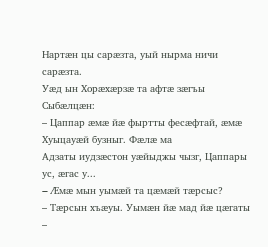Нартæн цы сарæзта, уый нырма ничи
сарæзта.
Уæд ын Хорæхæрзæ та афтæ зæгъы Сыбæлцæн:
– Цаппар æмæ йæ фыртты фесæфтай, æмæ Хуыцауæй бузныг. Фæлæ ма
Адзаты иудзæстон уæйыджы чызг, Цаппары ус, æгас у...
– Æмæ мын уымæй та цæмæй тæрсыс?
– Тæрсын хъæуы. Уымæн йæ мад йæ цæгаты –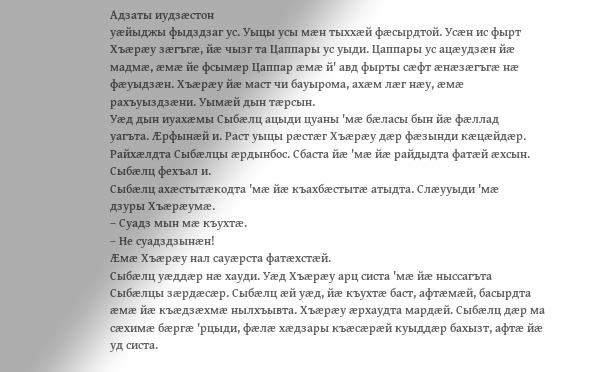Адзаты иудзæстон
уæйыджы фыдздзаг ус. Уыцы усы мæн тыххæй фæсырдтой. Усæн ис фырт
Хъæрæу зæгъгæ, йæ чызг та Цаппары ус уыди. Цаппары ус ацæудзæн йæ
мадмæ, æмæ йе фсымæр Цаппар æмæ й' авд фырты сæфт æнæзæгъгæ нæ
фæуыдзæн. Хъæрæу йæ маст чи бауырома, ахæм лæг нæу, æмæ
рахъуыздзæни. Уымæй дын тæрсын.
Уæд дын иуахæмы Сыбæлц ацыди цуаны 'мæ бæласы бын йæ фæллад
уагъта. Æрфынæй и. Раст уыцы рæстæг Хъæрæу дæр фæзынди кæцæйдæр.
Райхæлдта Сыбæлцы æрдынбос. Сбаста йæ 'мæ йæ райдыдта фатæй æхсын.
Сыбæлц фехъал и.
Сыбæлц ахæстытæкодта 'мæ йæ къахбæстытæ атыдта. Слæууыди 'мæ
дзуры Хъæрæумæ.
– Суадз мын мæ къухтæ.
– Не суадздзынæн!
Æмæ Хъæрæу нал сауæрста фатæхстæй.
Сыбæлц уæддæр нæ хауди. Уæд Хъæрæу арц систа 'мæ йæ ныссагъта
Сыбæлцы зæрдæсæр. Сыбæлц æй уæд, йæ къухтæ баст, афтæмæй, басырдта
æмæ йæ къæдзæхмæ нылхъывта. Хъæрæу æрхаудта мардæй. Сыбæлц дæр ма
сæхимæ бæргæ 'рцыди, фæлæ хæдзары къæсæрæй куыддæр бахызт, афтæ йæ
уд систа.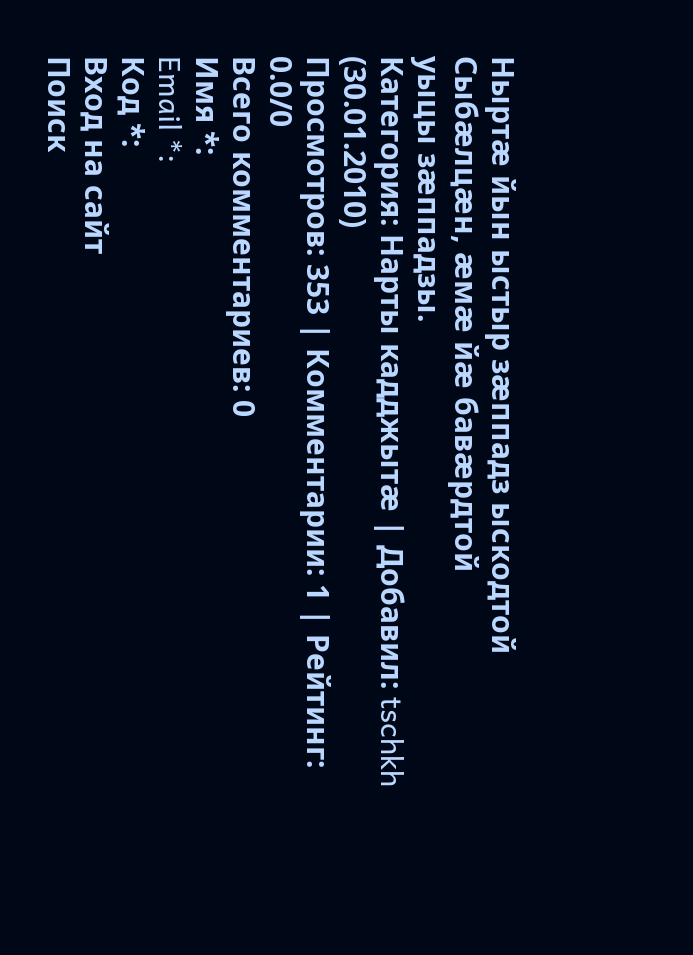Ныртæ йын ыстыр зæппадз ыскодтой Сыбæлцæн, æмæ йæ бавæрдтой
уыцы зæппадзы.
Категория: Нарты кадджытæ | Добавил: tschkh (30.01.2010)
Просмотров: 353 | Комментарии: 1 | Рейтинг: 0.0/0
Всего комментариев: 0
Имя *:
Email *:
Код *:
Вход на сайт
Поиск